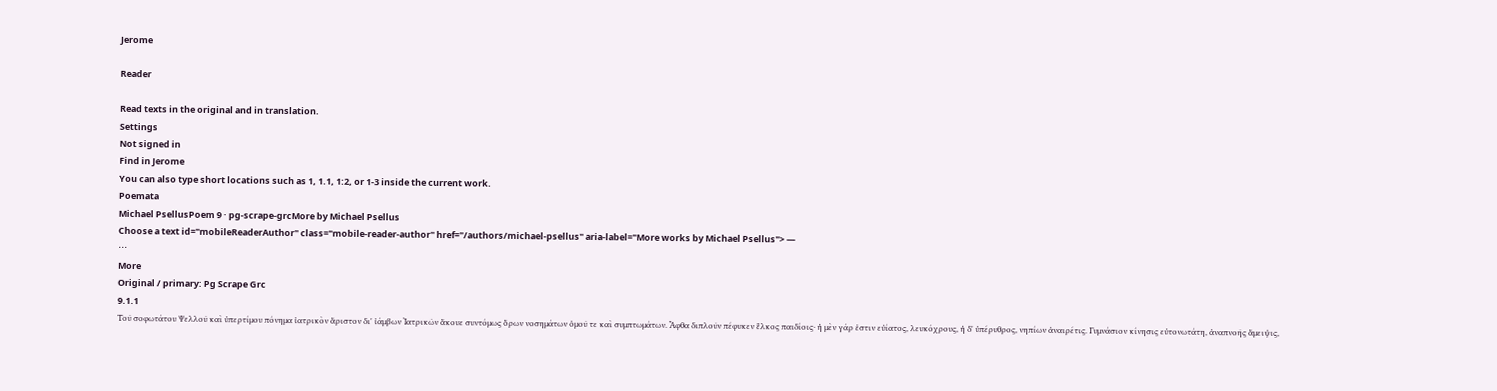Jerome

Reader

Read texts in the original and in translation.
Settings
Not signed in
Find in Jerome
You can also type short locations such as 1, 1.1, 1:2, or 1-3 inside the current work.
Poemata
Michael PsellusPoem 9 · pg-scrape-grcMore by Michael Psellus
Choose a text id="mobileReaderAuthor" class="mobile-reader-author" href="/authors/michael-psellus" aria-label="More works by Michael Psellus"> —
⋯
More
Original / primary: Pg Scrape Grc
9.1.1
Τοῦ σοφωτάτου Ψελλοῦ καὶ ὑπερτίμου πόνημα ἰατρικὸν ἄριστον δι' ἰάμβων Ἰατρικῶν ἄκουε συντόμως ὅρων νοσημάτων ὁμοῦ τε καὶ συμπτωμάτων. Ἄφθα διπλοῦν πέφυκεν ἕλκος παιδίοις· ἡ μὲν γάρ ἐστιν εὐίατος, λευκόχρους, ἡ δ' ὑπέρυθρος, νηπίων ἀναιρέτις. Γυμνάσιον κίνησις εὐτονωτάτη, ἀναπνοῆς ἄμειψις,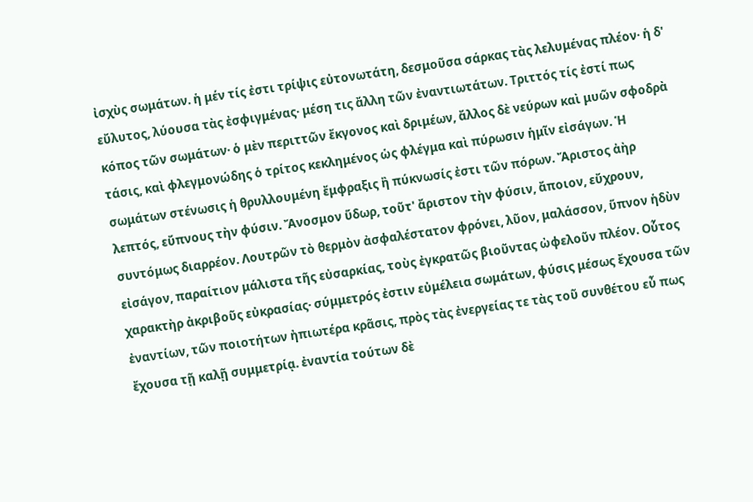ἰσχὺς σωμάτων. ἡ μέν τίς ἐστι τρίψις εὐτονωτάτη, δεσμοῦσα σάρκας τὰς λελυμένας πλέον· ἡ δ' εὔλυτος, λύουσα τὰς ἐσφιγμένας· μέση τις ἄλλη τῶν ἐναντιωτάτων. Τριττός τίς ἐστί πως κόπος τῶν σωμάτων· ὁ μὲν περιττῶν ἔκγονος καὶ δριμέων, ἄλλος δὲ νεύρων καὶ μυῶν σφοδρὰ τάσις, καὶ φλεγμονώδης ὁ τρίτος κεκλημένος ὡς φλέγμα καὶ πύρωσιν ἡμῖν εἰσάγων. Ἡ σωμάτων στένωσις ἡ θρυλλουμένη ἔμφραξις ἢ πύκνωσίς ἐστι τῶν πόρων. Ἄριστος ἀὴρ λεπτός, εὔπνους τὴν φύσιν. Ἄνοσμον ὕδωρ, τοῦτ' ἄριστον τὴν φύσιν, ἄποιον, εὔχρουν, συντόμως διαρρέον. Λουτρῶν τὸ θερμὸν ἀσφαλέστατον φρόνει, λῦον, μαλάσσον, ὕπνον ἡδὺν εἰσάγον, παραίτιον μάλιστα τῆς εὐσαρκίας, τοὺς ἐγκρατῶς βιοῦντας ὠφελοῦν πλέον. Οὗτος χαρακτὴρ ἀκριβοῦς εὐκρασίας· σύμμετρός ἐστιν εὐμέλεια σωμάτων, φύσις μέσως ἔχουσα τῶν ἐναντίων, τῶν ποιοτήτων ἠπιωτέρα κρᾶσις, πρὸς τὰς ἐνεργείας τε τὰς τοῦ συνθέτου εὖ πως ἔχουσα τῇ καλῇ συμμετρίᾳ. ἐναντία τούτων δὲ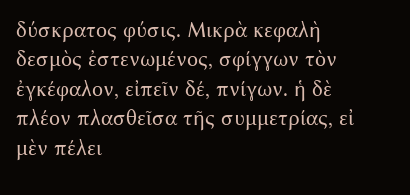δύσκρατος φύσις. Μικρὰ κεφαλὴ δεσμὸς ἐστενωμένος, σφίγγων τὸν ἐγκέφαλον, εἰπεῖν δέ, πνίγων. ἡ δὲ πλέον πλασθεῖσα τῆς συμμετρίας, εἰ μὲν πέλει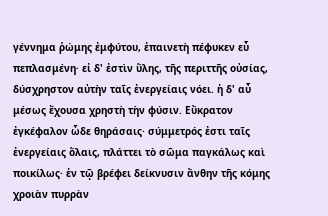γέννημα ῥώμης ἐμφύτου, ἐπαινετὴ πέφυκεν εὖ πεπλασμένη· εἰ δ' ἐστὶν ὕλης, τῆς περιττῆς οὐσίας, δύσχρηστον αὐτὴν ταῖς ἐνεργείαις νόει. ἡ δ' αὖ μέσως ἔχουσα χρηστὴ τὴν φύσιν. Εὔκρατον ἐγκέφαλον ὧδε θηράσαις· σύμμετρός ἐστι ταῖς ἐνεργείαις ὅλαις, πλάττει τὸ σῶμα παγκάλως καὶ ποικίλως· ἐν τῷ βρέφει δείκνυσιν ἄνθην τῆς κόμης χροιὰν πυρρὰν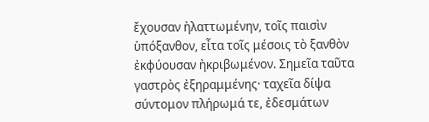ἔχουσαν ἠλαττωμένην, τοῖς παισὶν ὑπόξανθον, εἶτα τοῖς μέσοις τὸ ξανθὸν ἐκφύουσαν ἠκριβωμένον. Σημεῖα ταῦτα γαστρὸς ἐξηραμμένης· ταχεῖα δίψα σύντομον πλήρωμά τε, ἐδεσμάτων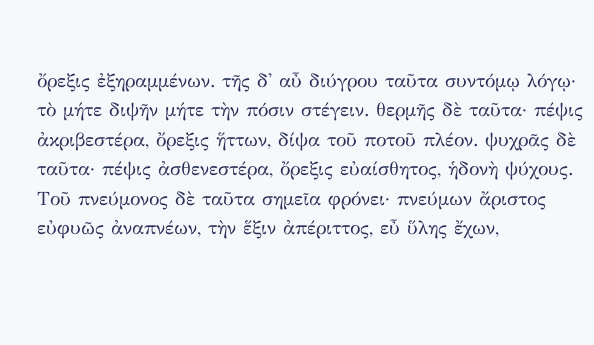ὄρεξις ἐξηραμμένων. τῆς δ' αὖ διύγρου ταῦτα συντόμῳ λόγῳ· τὸ μήτε διψῆν μήτε τὴν πόσιν στέγειν. θερμῆς δὲ ταῦτα· πέψις ἀκριβεστέρα, ὄρεξις ἥττων, δίψα τοῦ ποτοῦ πλέον. ψυχρᾶς δὲ ταῦτα· πέψις ἀσθενεστέρα, ὄρεξις εὐαίσθητος, ἡδονὴ ψύχους. Τοῦ πνεύμονος δὲ ταῦτα σημεῖα φρόνει· πνεύμων ἄριστος εὐφυῶς ἀναπνέων, τὴν ἕξιν ἀπέριττος, εὖ ὕλης ἔχων,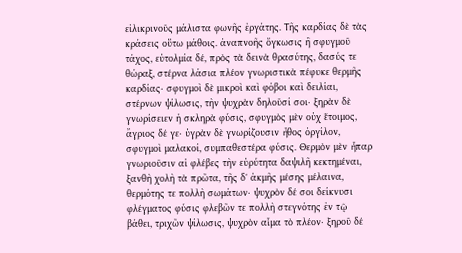εἰλικρινοῦς μάλιστα φωνῆς ἐργάτης. Τῆς καρδίας δὲ τὰς κράσεις οὕτω μάθοις. ἀναπνοῆς ὄγκωσις ἢ σφυγμοῦ τάχος, εὐτολμία δέ, πρὸς τὰ δεινὰ θρασύτης, δασύς τε θώραξ, στέρνα λάσια πλέον γνωριστικὰ πέφυκε θερμῆς καρδίας· σφυγμοὶ δὲ μικροὶ καὶ φόβοι καὶ δειλίαι, στέρνων ψίλωσις, τὴν ψυχρὰν δηλοῦσί σοι· ξηρὰν δὲ γνωρίσειεν ἡ σκληρὰ φύσις, σφυγμὸς μὲν οὐχ ἕτοιμος, ἄγριος δέ γε· ὑγρὰν δὲ γνωρίζουσιν ἦθος ὀργίλον, σφυγμοὶ μαλακοί, συμπαθεστέρα φύσις. Θερμὸν μὲν ἧπαρ γνωριοῦσιν αἱ φλέβες τὴν εὐρύτητα δαψιλῆ κεκτημέναι, ξανθὴ χολὴ τὰ πρῶτα, τῆς δ' ἀκμῆς μέσης μέλαινα, θερμότης τε πολλὴ σωμάτων· ψυχρὸν δέ σοι δείκνυσι φλέγματος φύσις φλεβῶν τε πολλὴ στεγνότης ἐν τῷ βάθει, τριχῶν ψίλωσις, ψυχρὸν αἷμα τὸ πλέον· ξηροῦ δέ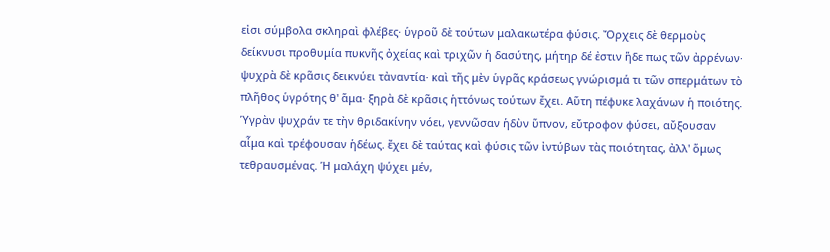εἰσι σύμβολα σκληραὶ φλέβες· ὑγροῦ δὲ τούτων μαλακωτέρα φύσις. Ὄρχεις δὲ θερμοὺς δείκνυσι προθυμία πυκνῆς ὀχείας καὶ τριχῶν ἡ δασύτης, μήτηρ δέ ἐστιν ἥδε πως τῶν ἀρρένων· ψυχρὰ δὲ κρᾶσις δεικνύει τἀναντία· καὶ τῆς μὲν ὑγρᾶς κράσεως γνώρισμά τι τῶν σπερμάτων τὸ πλῆθος ὑγρότης θ' ἅμα· ξηρὰ δὲ κρᾶσις ἡττόνως τούτων ἔχει. Αὕτη πέφυκε λαχάνων ἡ ποιότης. Ὑγρὰν ψυχράν τε τὴν θριδακίνην νόει, γεννῶσαν ἡδὺν ὕπνον, εὔτροφον φύσει, αὔξουσαν αἷμα καὶ τρέφουσαν ἡδέως. ἔχει δὲ ταύτας καὶ φύσις τῶν ἰντύβων τὰς ποιότητας, ἀλλ' ὅμως τεθραυσμένας. Ἡ μαλάχη ψύχει μέν,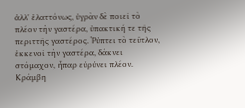ἀλλ' ἐλαττόνως, ὑγρὰν δὲ ποιεῖ τὸ πλέον τὴν γαστέρα, ὑπακτική τε τῆς περιττῆς γαστέρος. Ῥύπτει τὸ τεῦτλον, ἐκκενοῖ τὴν γαστέρα, δάκνει στόμαχον, ἧπαρ εὐρύνει πλέον. Κράμβη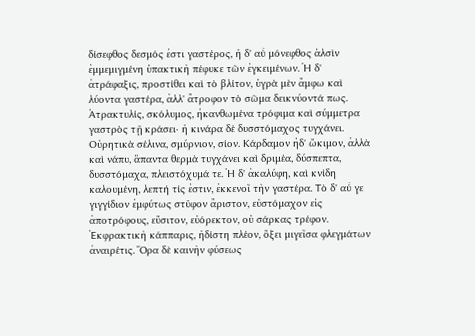δίσεφθος δεσμός ἐστι γαστέρος, ἡ δ' αὖ μόνεφθος ἁλσὶν ἐμμεμιγμένη ὑπακτικὴ πέφυκε τῶν ἐγκειμένων. Ἡ δ' ἀτράφαξις, προστίθει καὶ τὸ βλίτον, ὑγρὰ μὲν ἄμφω καὶ λύοντα γαστέρα, ἀλλ' ἄτροφον τὸ σῶμα δεικνύοντά πως. Ἀτρακτυλίς, σκόλυμος, ἠκανθωμένα τρόφιμα καὶ σύμμετρα γαστρὸς τῇ κράσει· ἡ κινάρα δὲ δυσστόμαχος τυγχάνει. Οὐρητικὰ σέλινα, σμύρνιον, σίον. Κάρδαμον ἠδ' ὤκιμον, ἀλλὰ καὶ νάπυ, ἅπαντα θερμὰ τυγχάνει καὶ δριμέα, δύσπεπτα, δυσστόμαχα, πλειστόχυμά τε. Ἡ δ' ἀκαλύφη, καὶ κνίδη καλουμένη, λεπτή τίς ἐστιν, ἐκκενοῖ τὴν γαστέρα. Τὸ δ' αὖ γε γιγγίδιον ἐμφύτως στῦφον ἄριστον, εὐστόμαχον εἰς ἀποτρόφους, εὔσιτον, εὐόρεκτον, οὐ σάρκας τρέφον. Ἐκφρακτικὴ κάππαρις, ἡδίστη πλέον, ὄξει μιγεῖσα φλεγμάτων ἀναιρέτις. Ὅρα δὲ καινὴν φύσεως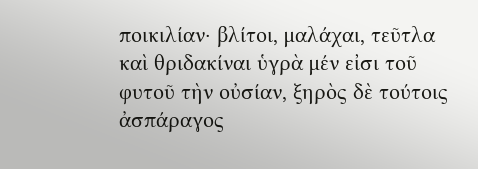ποικιλίαν· βλίτοι, μαλάχαι, τεῦτλα καὶ θριδακίναι ὑγρὰ μέν εἰσι τοῦ φυτοῦ τὴν οὐσίαν, ξηρὸς δὲ τούτοις ἀσπάραγος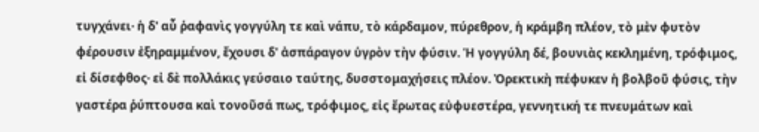τυγχάνει· ἡ δ' αὖ ῥαφανὶς γογγύλη τε καὶ νάπυ, τὸ κάρδαμον, πύρεθρον, ἡ κράμβη πλέον, τὸ μὲν φυτὸν φέρουσιν ἐξηραμμένον, ἔχουσι δ' ἀσπάραγον ὑγρὸν τὴν φύσιν. Ἡ γογγύλη δέ, βουνιὰς κεκλημένη, τρόφιμος, εἰ δίσεφθος· εἰ δὲ πολλάκις γεύσαιο ταύτης, δυσστομαχήσεις πλέον. Ὀρεκτικὴ πέφυκεν ἡ βολβοῦ φύσις, τὴν γαστέρα ῥύπτουσα καὶ τονοῦσά πως, τρόφιμος, εἰς ἔρωτας εὐφυεστέρα, γεννητική τε πνευμάτων καὶ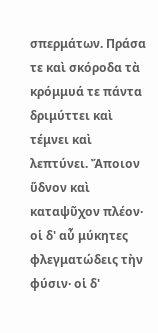σπερμάτων. Πράσα τε καὶ σκόροδα τὰ κρόμμυά τε πάντα δριμύττει καὶ τέμνει καὶ λεπτύνει. Ἄποιον ὕδνον καὶ καταψῦχον πλέον· οἱ δ' αὖ μύκητες φλεγματώδεις τὴν φύσιν· οἱ δ'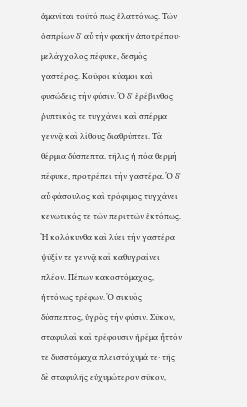ἀμανῖται τοῦτό πως ἐλαττόνως. Τῶν ὀσπρίων δ' αὖ τὴν φακῆν ἀποτρέπου· μελάγχολος πέφυκε, δεσμὸς γαστέρος. Κοῦφοι κύαμοι καὶ φυσώδεις τὴν φύσιν. Ὁ δ' ἐρέβινθος ῥυπτικός τε τυγχάνει καὶ σπέρμα γεννᾷ καὶ λίθους διαθρύπτει. Τὰ θέρμια δύσπεπτα. τῆλις ἡ πόα θερμὴ πέφυκε, προτρέπει τὴν γαστέρα. Ὁ δ' αὖ φάσουλος καὶ τρόφιμος τυγχάνει κενωτικός τε τῶν περιττῶν ἐκτόπως. Ἡ κολόκυνθα καὶ λύει τὴν γαστέρα ψῦξίν τε γεννᾷ καὶ καθυγραίνει πλέον. Πέπων κακοστόμαχος, ἡττόνως τρέφων. Ὁ σικυὸς δύσπεπτος, ὑγρὸς τὴν φύσιν. Σῦκον, σταφυλαὶ καὶ τρέφουσιν ἠρέμα ἧττόν τε δυσστόμαχα πλειστόχυμά τε· τῆς δὲ σταφυλῆς εὐχυμώτερον σῦκον,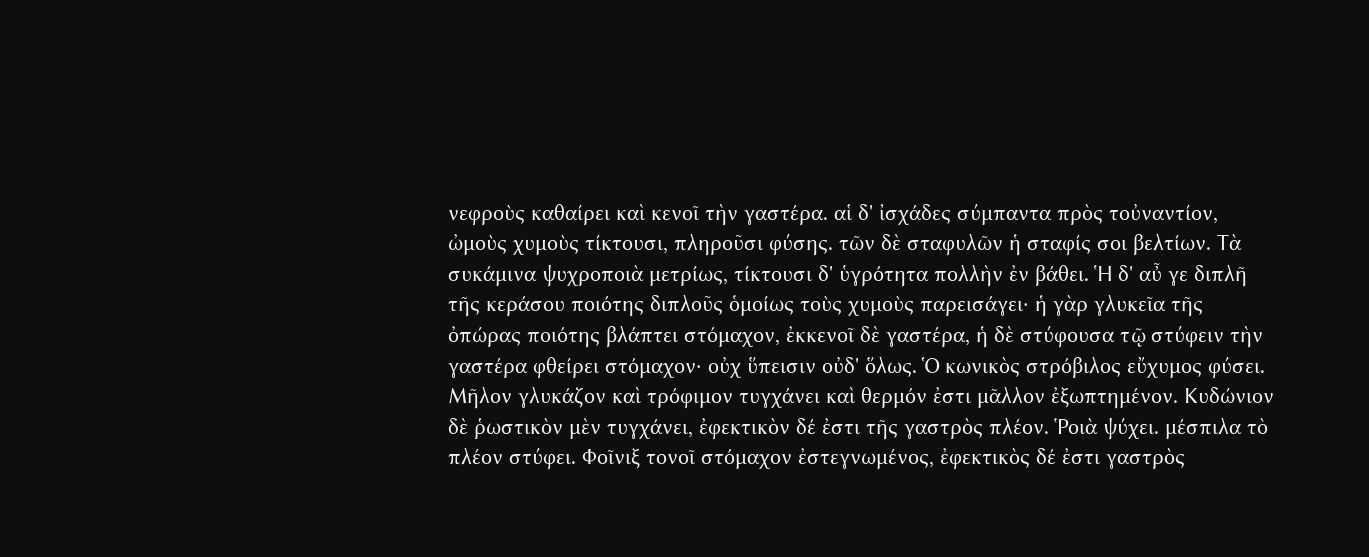νεφροὺς καθαίρει καὶ κενοῖ τὴν γαστέρα. αἱ δ' ἰσχάδες σύμπαντα πρὸς τοὐναντίον, ὠμοὺς χυμοὺς τίκτουσι, πληροῦσι φύσης. τῶν δὲ σταφυλῶν ἡ σταφίς σοι βελτίων. Τὰ συκάμινα ψυχροποιὰ μετρίως, τίκτουσι δ' ὑγρότητα πολλὴν ἐν βάθει. Ἡ δ' αὖ γε διπλῆ τῆς κεράσου ποιότης διπλοῦς ὁμοίως τοὺς χυμοὺς παρεισάγει· ἡ γὰρ γλυκεῖα τῆς ὀπώρας ποιότης βλάπτει στόμαχον, ἐκκενοῖ δὲ γαστέρα, ἡ δὲ στύφουσα τῷ στύφειν τὴν γαστέρα φθείρει στόμαχον· οὐχ ὕπεισιν οὐδ' ὅλως. Ὁ κωνικὸς στρόβιλος εὔχυμος φύσει. Μῆλον γλυκάζον καὶ τρόφιμον τυγχάνει καὶ θερμόν ἐστι μᾶλλον ἐξωπτημένον. Κυδώνιον δὲ ῥωστικὸν μὲν τυγχάνει, ἐφεκτικὸν δέ ἐστι τῆς γαστρὸς πλέον. Ῥοιὰ ψύχει. μέσπιλα τὸ πλέον στύφει. Φοῖνιξ τονοῖ στόμαχον ἐστεγνωμένος, ἐφεκτικὸς δέ ἐστι γαστρὸς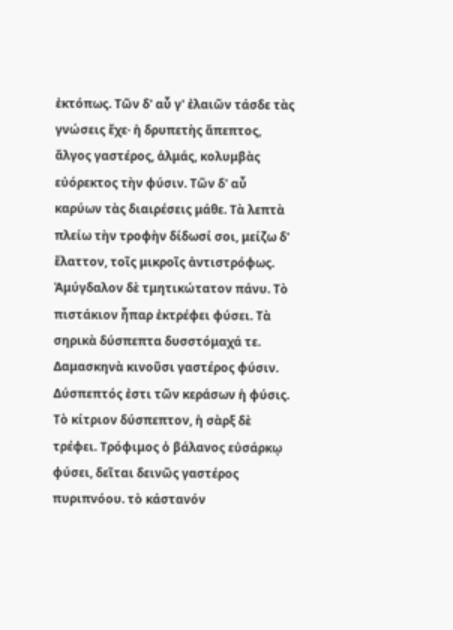ἐκτόπως. Τῶν δ' αὖ γ' ἐλαιῶν τάσδε τὰς γνώσεις ἔχε· ἡ δρυπετὴς ἄπεπτος, ἄλγος γαστέρος, ἁλμάς, κολυμβὰς εὐόρεκτος τὴν φύσιν. Τῶν δ' αὖ καρύων τὰς διαιρέσεις μάθε. Τὰ λεπτὰ πλείω τὴν τροφὴν δίδωσί σοι, μείζω δ' ἔλαττον, τοῖς μικροῖς ἀντιστρόφως. Ἀμύγδαλον δὲ τμητικώτατον πάνυ. Τὸ πιστάκιον ἧπαρ ἐκτρέφει φύσει. Τὰ σηρικὰ δύσπεπτα δυσστόμαχά τε. Δαμασκηνὰ κινοῦσι γαστέρος φύσιν. Δύσπεπτός ἐστι τῶν κεράσων ἡ φύσις. Τὸ κίτριον δύσπεπτον, ἡ σὰρξ δὲ τρέφει. Τρόφιμος ὁ βάλανος εὐσάρκῳ φύσει, δεῖται δεινῶς γαστέρος πυριπνόου. τὸ κάστανόν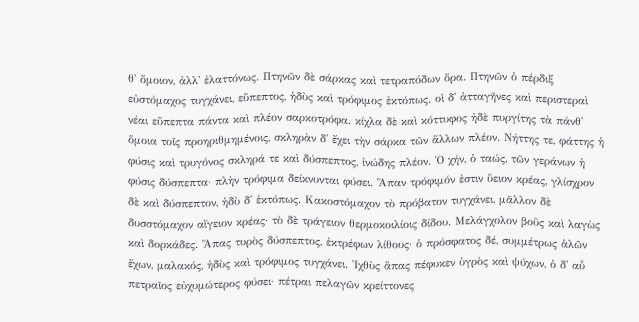θ' ὅμοιον, ἀλλ' ἐλαττόνως. Πτηνῶν δὲ σάρκας καὶ τετραπόδων ὅρα. Πτηνῶν ὁ πέρδιξ εὐστόμαχος τυγχάνει, εὕπεπτος, ἡδὺς καὶ τρόφιμος ἐκτόπως. οἱ δ' ἀτταγῆνες καὶ περιστεραὶ νέαι εὔπεπτα πάντα καὶ πλέον σαρκοτρόφα. κίχλα δὲ καὶ κόττυφος ἠδὲ πυργίτης τὰ πάνθ' ὅμοια τοῖς προηριθμημένοις, σκληρὰν δ' ἔχει τὴν σάρκα τῶν ἄλλων πλέον. Νήττης τε, φάττης ἡ φύσις καὶ τρυγόνος σκληρά τε καὶ δύσπεπτος, ἰνώδης πλέον. Ὁ χήν, ὁ ταώς, τῶν γεράνων ἡ φύσις δύσπεπτα· πλὴν τρόφιμα δείκνυνται φύσει. Ἅπαν τρόφιμόν ἐστιν ὕειον κρέας, γλίσχρον δὲ καὶ δύσπεπτον, ἡδὺ δ' ἐκτόπως. Κακοστόμαχον τὸ πρόβατον τυγχάνει, μᾶλλον δὲ δυσστόμαχον αἴγειον κρέας· τὸ δὲ τράγειον θερμοκοιλίοις δίδου. Μελάγχολον βοῦς καὶ λαγὼς καὶ δορκάδες. Ἅπας τυρὸς δύσπεπτος, ἐκτρέφων λίθους· ὁ πρόσφατος δέ, συμμέτρως ἁλῶν ἔχων, μαλακός, ἡδὺς καὶ τρόφιμος τυγχάνει. Ἰχθὺς ἅπας πέφυκεν ὑγρὸς καὶ ψύχων, ὁ δ' αὖ πετραῖος εὐχυμώτερος φύσει· πέτραι πελαγῶν κρείττονες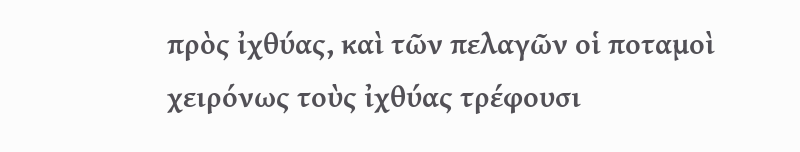πρὸς ἰχθύας, καὶ τῶν πελαγῶν οἱ ποταμοὶ χειρόνως τοὺς ἰχθύας τρέφουσι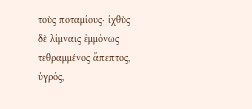τοὺς ποταμίους· ἰχθὺς δὲ λίμναις ἐμμόνως τεθραμμένος ἄπεπτος, ὑγρός,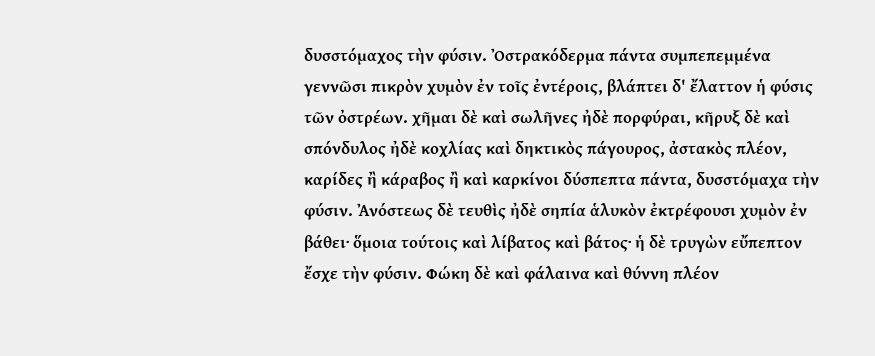δυσστόμαχος τὴν φύσιν. Ὀστρακόδερμα πάντα συμπεπεμμένα γεννῶσι πικρὸν χυμὸν ἐν τοῖς ἐντέροις, βλάπτει δ' ἔλαττον ἡ φύσις τῶν ὀστρέων. χῆμαι δὲ καὶ σωλῆνες ἠδὲ πορφύραι, κῆρυξ δὲ καὶ σπόνδυλος ἠδὲ κοχλίας καὶ δηκτικὸς πάγουρος, ἀστακὸς πλέον, καρίδες ἢ κάραβος ἢ καὶ καρκίνοι δύσπεπτα πάντα, δυσστόμαχα τὴν φύσιν. Ἀνόστεως δὲ τευθὶς ἠδὲ σηπία ἁλυκὸν ἐκτρέφουσι χυμὸν ἐν βάθει· ὅμοια τούτοις καὶ λίβατος καὶ βάτος· ἡ δὲ τρυγὼν εὔπεπτον ἔσχε τὴν φύσιν. Φώκη δὲ καὶ φάλαινα καὶ θύννη πλέον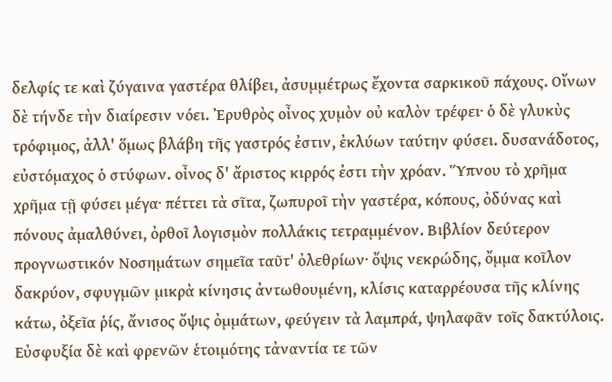δελφίς τε καὶ ζύγαινα γαστέρα θλίβει, ἀσυμμέτρως ἔχοντα σαρκικοῦ πάχους. Οἴνων δὲ τήνδε τὴν διαίρεσιν νόει. Ἐρυθρὸς οἶνος χυμὸν οὐ καλὸν τρέφει· ὁ δὲ γλυκὺς τρόφιμος, ἀλλ' ὅμως βλάβη τῆς γαστρός ἐστιν, ἐκλύων ταύτην φύσει. δυσανάδοτος, εὐστόμαχος ὁ στύφων. οἶνος δ' ἄριστος κιρρός ἐστι τὴν χρόαν. Ὕπνου τὸ χρῆμα χρῆμα τῇ φύσει μέγα· πέττει τὰ σῖτα, ζωπυροῖ τὴν γαστέρα, κόπους, ὀδύνας καὶ πόνους ἀμαλθύνει, ὀρθοῖ λογισμὸν πολλάκις τετραμμένον. Βιβλίον δεύτερον προγνωστικόν Νοσημάτων σημεῖα ταῦτ' ὀλεθρίων· ὄψις νεκρώδης, ὄμμα κοῖλον δακρύον, σφυγμῶν μικρὰ κίνησις ἀντωθουμένη, κλίσις καταρρέουσα τῆς κλίνης κάτω, ὀξεῖα ῥίς, ἄνισος ὄψις ὀμμάτων, φεύγειν τὰ λαμπρά, ψηλαφᾶν τοῖς δακτύλοις. Εὐσφυξία δὲ καὶ φρενῶν ἑτοιμότης τἀναντία τε τῶν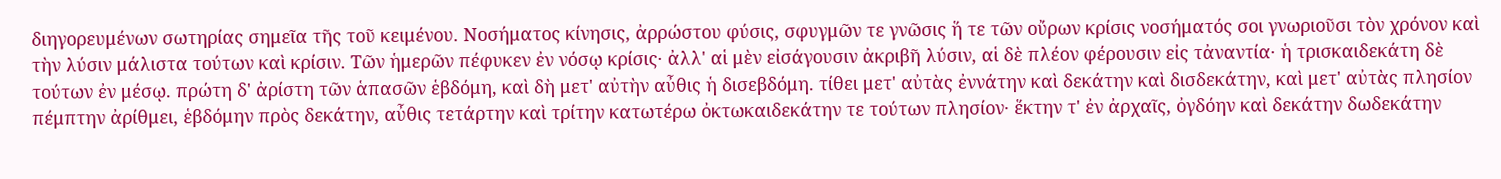διηγορευμένων σωτηρίας σημεῖα τῆς τοῦ κειμένου. Νοσήματος κίνησις, ἀρρώστου φύσις, σφυγμῶν τε γνῶσις ἥ τε τῶν οὔρων κρίσις νοσήματός σοι γνωριοῦσι τὸν χρόνον καὶ τὴν λύσιν μάλιστα τούτων καὶ κρίσιν. Τῶν ἡμερῶν πέφυκεν ἐν νόσῳ κρίσις· ἀλλ' αἱ μὲν εἰσάγουσιν ἀκριβῆ λύσιν, αἱ δὲ πλέον φέρουσιν εἰς τἀναντία· ἡ τρισκαιδεκάτη δὲ τούτων ἐν μέσῳ. πρώτη δ' ἀρίστη τῶν ἁπασῶν ἑβδόμη, καὶ δὴ μετ' αὐτὴν αὖθις ἡ δισεβδόμη. τίθει μετ' αὐτὰς ἐννάτην καὶ δεκάτην καὶ δισδεκάτην, καὶ μετ' αὐτὰς πλησίον πέμπτην ἀρίθμει, ἑβδόμην πρὸς δεκάτην, αὖθις τετάρτην καὶ τρίτην κατωτέρω ὀκτωκαιδεκάτην τε τούτων πλησίον· ἕκτην τ' ἐν ἀρχαῖς, ὀγδόην καὶ δεκάτην δωδεκάτην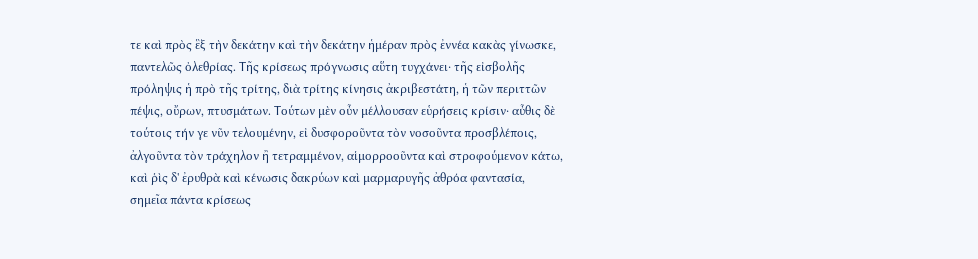τε καὶ πρὸς ἓξ τὴν δεκάτην καὶ τὴν δεκάτην ἡμέραν πρὸς ἐννέα κακὰς γίνωσκε, παντελῶς ὀλεθρίας. Τῆς κρίσεως πρόγνωσις αὕτη τυγχάνει· τῆς εἰσβολῆς πρόληψις ἡ πρὸ τῆς τρίτης, διὰ τρίτης κίνησις ἀκριβεστάτη, ἡ τῶν περιττῶν πέψις, οὔρων, πτυσμάτων. Τούτων μὲν οὖν μέλλουσαν εὑρήσεις κρίσιν· αὖθις δὲ τούτοις τήν γε νῦν τελουμένην, εἰ δυσφοροῦντα τὸν νοσοῦντα προσβλέποις, ἀλγοῦντα τὸν τράχηλον ἢ τετραμμένον, αἱμορροοῦντα καὶ στροφούμενον κάτω, καὶ ῥὶς δ' ἐρυθρὰ καὶ κένωσις δακρύων καὶ μαρμαρυγῆς ἀθρόα φαντασία, σημεῖα πάντα κρίσεως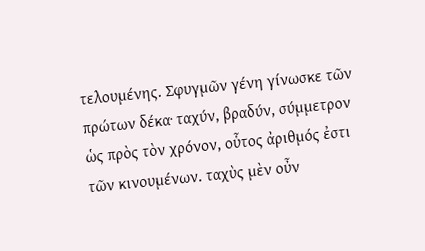τελουμένης. Σφυγμῶν γένη γίνωσκε τῶν πρώτων δέκα· ταχύν, βραδύν, σύμμετρον ὡς πρὸς τὸν χρόνον, οὗτος ἀριθμός ἐστι τῶν κινουμένων. ταχὺς μὲν οὖν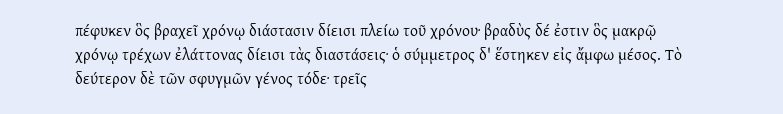πέφυκεν ὃς βραχεῖ χρόνῳ διάστασιν δίεισι πλείω τοῦ χρόνου· βραδὺς δέ ἐστιν ὃς μακρῷ χρόνῳ τρέχων ἐλάττονας δίεισι τὰς διαστάσεις· ὁ σύμμετρος δ' ἕστηκεν εἰς ἄμφω μέσος. Τὸ δεύτερον δὲ τῶν σφυγμῶν γένος τόδε· τρεῖς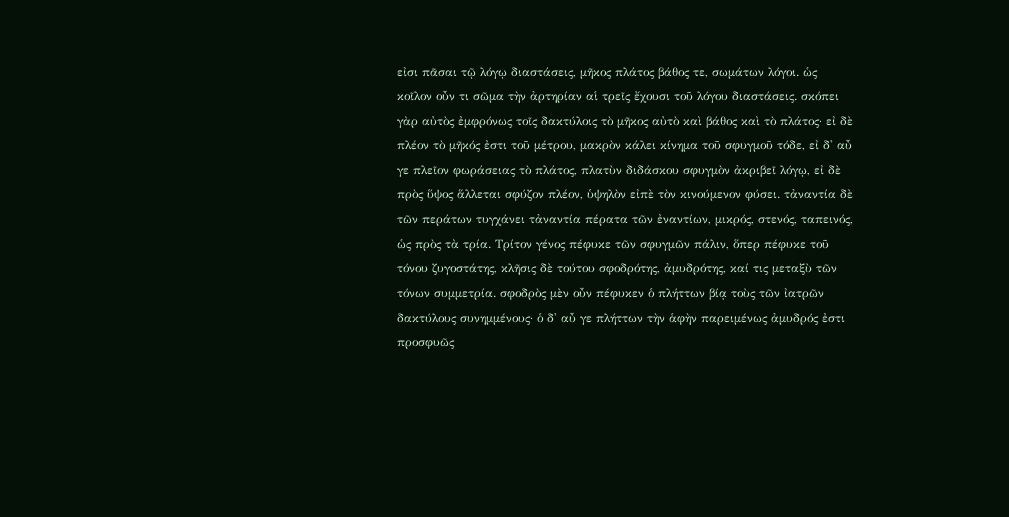εἰσι πᾶσαι τῷ λόγῳ διαστάσεις, μῆκος πλάτος βάθος τε, σωμάτων λόγοι. ὡς κοῖλον οὖν τι σῶμα τὴν ἀρτηρίαν αἱ τρεῖς ἔχουσι τοῦ λόγου διαστάσεις. σκόπει γὰρ αὐτὸς ἐμφρόνως τοῖς δακτύλοις τὸ μῆκος αὐτὸ καὶ βάθος καὶ τὸ πλάτος· εἰ δὲ πλέον τὸ μῆκός ἐστι τοῦ μέτρου, μακρὸν κάλει κίνημα τοῦ σφυγμοῦ τόδε, εἰ δ' αὖ γε πλεῖον φωράσειας τὸ πλάτος, πλατὺν διδάσκου σφυγμὸν ἀκριβεῖ λόγῳ, εἰ δὲ πρὸς ὕψος ἅλλεται σφύζον πλέον, ὑψηλὸν εἰπὲ τὸν κινούμενον φύσει. τἀναντία δὲ τῶν περάτων τυγχάνει τἀναντία πέρατα τῶν ἐναντίων, μικρός, στενός, ταπεινός, ὡς πρὸς τὰ τρία. Τρίτον γένος πέφυκε τῶν σφυγμῶν πάλιν, ὅπερ πέφυκε τοῦ τόνου ζυγοστάτης, κλῆσις δὲ τούτου σφοδρότης, ἀμυδρότης, καί τις μεταξὺ τῶν τόνων συμμετρία. σφοδρὸς μὲν οὖν πέφυκεν ὁ πλήττων βίᾳ τοὺς τῶν ἰατρῶν δακτύλους συνημμένους· ὁ δ' αὖ γε πλήττων τὴν ἁφὴν παρειμένως ἀμυδρός ἐστι προσφυῶς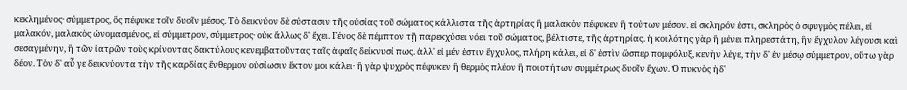κεκλημένος· σύμμετρος, ὃς πέφυκε τοῖν δυοῖν μέσος. Τὸ δεικνύον δὲ σύστασιν τῆς οὐσίας τοῦ σώματος κάλλιστα τῆς ἀρτηρίας ἢ μαλακὸν πέφυκεν ἢ τούτων μέσον. εἰ σκληρόν ἐστι, σκληρὸς ὁ σφυγμὸς πέλει, εἰ μαλακόν, μαλακὸς ὠνομασμένος, εἰ σύμμετρον, σύμμετρος· οὐκ ἄλλως δ' ἔχει. Γένος δὲ πέμπτον τῇ παρεκχύσει νόει τοῦ σώματος, βέλτιστε, τῆς ἀρτηρίας. ἡ κοιλότης γὰρ ἢ μένει πληρεστάτη, ἣν ἔγχυλον λέγουσι καὶ σεσαγμένην, ἢ τῶν ἰατρῶν τοὺς κρίνοντας δακτύλους κενεμβατοῦντας ταῖς ἁφαῖς δείκνυσί πως. ἀλλ' εἰ μέν ἐστιν ἔγχυλος, πλήρη κάλει, εἰ δ' ἐστὶν ὥσπερ πομφόλυξ, κενὴν λέγε, τὴν δ' ἐν μέσῳ σύμμετρον, οὕτω γὰρ δέον. Τὸν δ' αὖ γε δεικνύοντα τὴν τῆς καρδίας ἔνθερμον οὐσίωσιν ἕκτον μοι κάλει· ἢ γὰρ ψυχρὸς πέφυκεν ἢ θερμὸς πλέον ἢ ποιοτήτων συμμέτρως δυοῖν ἔχων. Ὁ πυκνὸς ἠδ'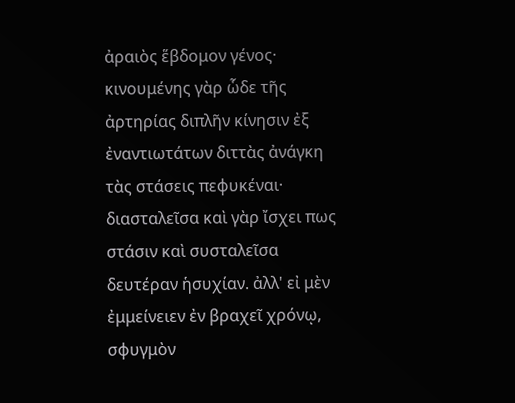ἀραιὸς ἕβδομον γένος· κινουμένης γὰρ ὧδε τῆς ἀρτηρίας διπλῆν κίνησιν ἐξ ἐναντιωτάτων διττὰς ἀνάγκη τὰς στάσεις πεφυκέναι· διασταλεῖσα καὶ γὰρ ἴσχει πως στάσιν καὶ συσταλεῖσα δευτέραν ἡσυχίαν. ἀλλ' εἰ μὲν ἐμμείνειεν ἐν βραχεῖ χρόνῳ, σφυγμὸν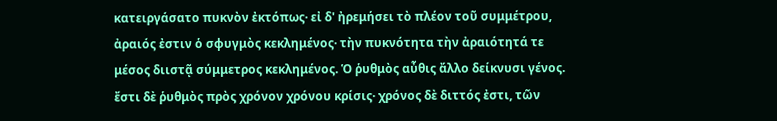κατειργάσατο πυκνὸν ἐκτόπως· εἰ δ' ἠρεμήσει τὸ πλέον τοῦ συμμέτρου, ἀραιός ἐστιν ὁ σφυγμὸς κεκλημένος· τὴν πυκνότητα τὴν ἀραιότητά τε μέσος διιστᾷ σύμμετρος κεκλημένος. Ὁ ῥυθμὸς αὖθις ἄλλο δείκνυσι γένος. ἔστι δὲ ῥυθμὸς πρὸς χρόνον χρόνου κρίσις· χρόνος δὲ διττός ἐστι, τῶν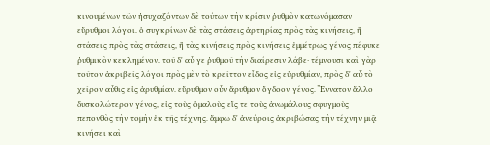κινουμένων τῶν ἡσυχαζόντων δὲ τούτων τὴν κρίσιν ῥυθμὸν κατωνόμασαν εὔρυθμοι λόγοι. ὁ συγκρίνων δὲ τὰς στάσεις ἀρτηρίας πρὸς τὰς κινήσεις, ἢ στάσεις πρὸς τὰς στάσεις, ἢ τὰς κινήσεις πρὸς κινήσεις ἐμμέτρως γένος πέφυκε ῥυθμικὸν κεκλημένον. τοῦ δ' αὖ γε ῥυθμοῦ τὴν διαίρεσιν λάβε· τέμνουσι καὶ γὰρ τοῦτον ἀκριβεῖς λόγοι πρὸς μὲν τὸ κρεῖττον εἶδος εἰς εὐρυθμίαν, πρὸς δ' αὖ τὸ χεῖρον αὖθις εἰς ἀρυθμίαν. εὔρυθμον οὖν ἄρυθμον ὄγδοον γένος. Ἔννατον ἄλλο δυσκολώτερον γένος, εἰς τοὺς ὁμαλοὺς εἴς τε τοὺς ἀνωμάλους σφυγμοὺς πεπονθὸς τὴν τομὴν ἐκ τῆς τέχνης. ἄμφω δ' ἀνεύροις ἀκριβώσας τὴν τέχνην μιᾷ κινήσει καὶ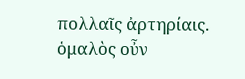πολλαῖς ἀρτηρίαις. ὁμαλὸς οὖν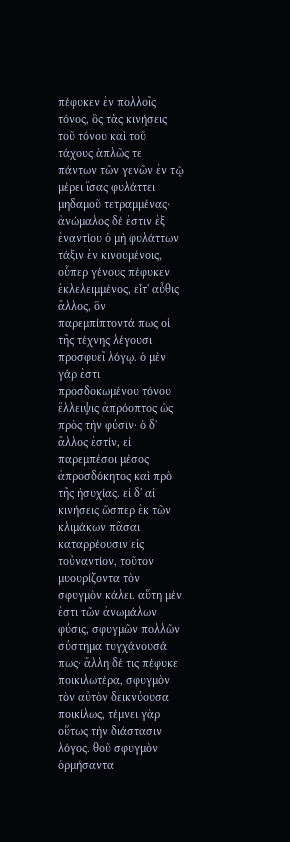πέφυκεν ἐν πολλοῖς τόνος, ὃς τὰς κινήσεις τοῦ τόνου καὶ τοῦ τάχους ἁπλῶς τε πάντων τῶν γενῶν ἐν τῷ μέρει ἴσας φυλάττει μηδαμοῦ τετραμμένας· ἀνώμαλος δέ ἐστιν ἐξ ἐναντίου ὁ μὴ φυλάττων τάξιν ἐν κινουμένοις, οὗπερ γένους πέφυκεν ἐκλελειμμένος, εἶτ' αὖθις ἄλλος, ὃν παρεμπίπτοντά πως οἱ τῆς τέχνης λέγουσι προσφυεῖ λόγῳ. ὁ μὲν γάρ ἐστι προσδοκωμένου τόνου ἔλλειψις ἀπρόοπτος ὡς πρὸς τὴν φύσιν· ὁ δ' ἄλλος ἐστίν, εἰ παρεμπέσοι μέσος ἀπροσδόκητος καὶ πρὸ τῆς ἡσυχίας. εἰ δ' αἱ κινήσεις ὥσπερ ἐκ τῶν κλιμάκων πᾶσαι καταρρέουσιν εἰς τοὐναντίον, τοῦτον μυουρίζοντα τὸν σφυγμὸν κάλει. αὕτη μέν ἐστι τῶν ἀνωμάλων φύσις, σφυγμῶν πολλῶν σύστημα τυγχάνουσά πως· ἄλλη δέ τις πέφυκε ποικιλωτέρα, σφυγμὸν τὸν αὐτὸν δεικνύουσα ποικίλως, τέμνει γὰρ οὕτως τὴν διάστασιν λόγος. θοῦ σφυγμὸν ὁρμήσαντα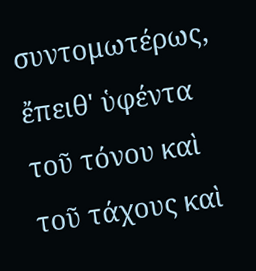συντομωτέρως, ἔπειθ' ὑφέντα τοῦ τόνου καὶ τοῦ τάχους καὶ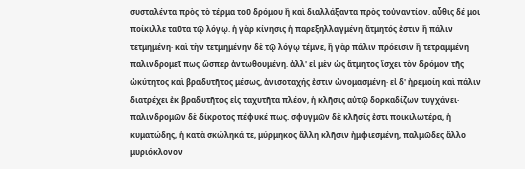συσταλέντα πρὸς τὸ τέρμα τοῦ δρόμου ἢ καὶ διαλλάξαντα πρὸς τοὐναντίον. αὖθις δέ μοι ποίκιλλε ταῦτα τῷ λόγῳ. ἡ γὰρ κίνησις ἡ παρεξηλλαγμένη ἄτμητός ἐστιν ἢ πάλιν τετμημένη· καὶ τὴν τετμημένην δὲ τῷ λόγῳ τέμνε, ἢ γὰρ πάλιν πρόεισιν ἢ τετραμμένη παλινδρομεῖ πως ὥσπερ ἀντωθουμένη. ἀλλ' εἰ μὲν ὡς ἄτμητος ἴσχει τὸν δρόμον τῆς ὠκύτητος καὶ βραδυτῆτος μέσως, ἀνισοταχής ἐστιν ὠνομασμένη· εἰ δ' ἠρεμοίη καὶ πάλιν διατρέχει ἐκ βραδυτῆτος εἰς ταχυτῆτα πλέον, ἡ κλῆσις αὐτῷ δορκαδίζων τυγχάνει· παλινδρομῶν δὲ δίκροτος πέφυκέ πως. σφυγμῶν δὲ κλῆσίς ἐστι ποικιλωτέρα, ἡ κυματώδης, ἡ κατὰ σκώληκά τε, μύρμηκος ἄλλη κλῆσιν ἠμφιεσμένη, παλμῶδες ἄλλο μυριόκλονον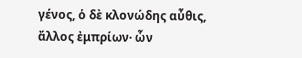γένος, ὁ δὲ κλονώδης αὖθις, ἄλλος ἐμπρίων· ὧν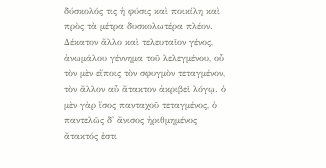δύσκολός τις ἡ φύσις καὶ ποικίλη καὶ πρὸς τὰ μέτρα δυσκολωτέρα πλέον. Δέκατον ἄλλο καὶ τελευταῖον γένος, ἀνωμάλου γέννημα τοῦ λελεγμένου, οὗ τὸν μὲν εἴποις τὸν σφυγμὸν τεταγμένον, τὸν ἄλλον αὖ ἄτακτον ἀκριβεῖ λόγῳ. ὁ μὲν γὰρ ἴσος πανταχοῦ τεταγμένος, ὁ παντελῶς δ' ἄνισος ἠριθμημένος ἄτακτός ἐστι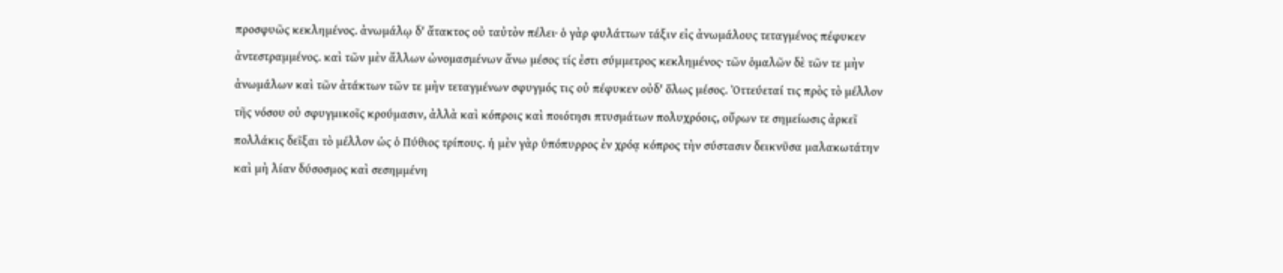προσφυῶς κεκλημένος. ἀνωμάλῳ δ' ἄτακτος οὐ ταὐτὸν πέλει· ὁ γὰρ φυλάττων τάξιν εἰς ἀνωμάλους τεταγμένος πέφυκεν ἀντεστραμμένος. καὶ τῶν μὲν ἄλλων ὠνομασμένων ἄνω μέσος τίς ἐστι σύμμετρος κεκλημένος· τῶν ὁμαλῶν δὲ τῶν τε μὴν ἀνωμάλων καὶ τῶν ἀτάκτων τῶν τε μὴν τεταγμένων σφυγμός τις οὐ πέφυκεν οὐδ' ὅλως μέσος. Ὀττεύεταί τις πρὸς τὸ μέλλον τῆς νόσου οὐ σφυγμικοῖς κρούμασιν, ἀλλὰ καὶ κόπροις καὶ ποιότησι πτυσμάτων πολυχρόοις, οὔρων τε σημείωσις ἀρκεῖ πολλάκις δεῖξαι τὸ μέλλον ὡς ὁ Πύθιος τρίπους. ἡ μὲν γὰρ ὑπόπυρρος ἐν χρόᾳ κόπρος τὴν σύστασιν δεικνῦσα μαλακωτάτην καὶ μὴ λίαν δύσοσμος καὶ σεσημμένη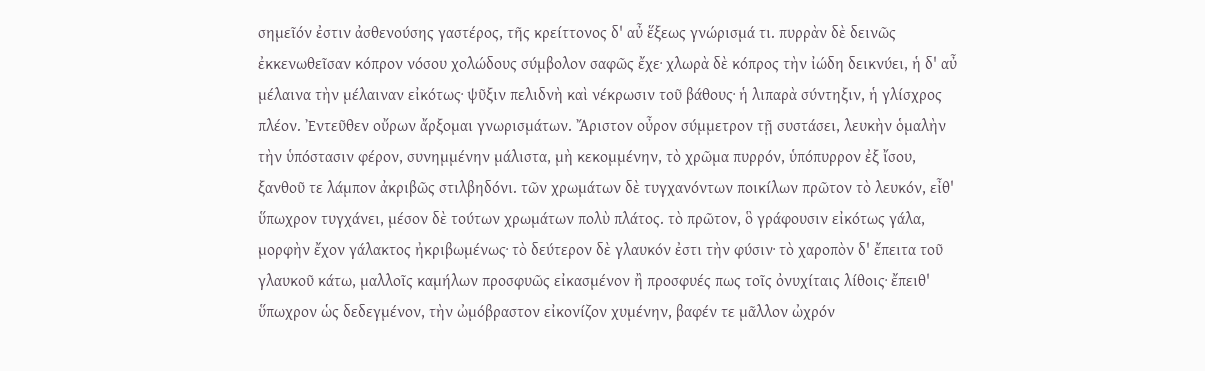σημεῖόν ἐστιν ἀσθενούσης γαστέρος, τῆς κρείττονος δ' αὖ ἕξεως γνώρισμά τι. πυρρὰν δὲ δεινῶς ἐκκενωθεῖσαν κόπρον νόσου χολώδους σύμβολον σαφῶς ἔχε· χλωρὰ δὲ κόπρος τὴν ἰώδη δεικνύει, ἡ δ' αὖ μέλαινα τὴν μέλαιναν εἰκότως· ψῦξιν πελιδνὴ καὶ νέκρωσιν τοῦ βάθους· ἡ λιπαρὰ σύντηξιν, ἡ γλίσχρος πλέον. Ἐντεῦθεν οὔρων ἄρξομαι γνωρισμάτων. Ἄριστον οὖρον σύμμετρον τῇ συστάσει, λευκὴν ὁμαλὴν τὴν ὑπόστασιν φέρον, συνημμένην μάλιστα, μὴ κεκομμένην, τὸ χρῶμα πυρρόν, ὑπόπυρρον ἐξ ἴσου, ξανθοῦ τε λάμπον ἀκριβῶς στιλβηδόνι. τῶν χρωμάτων δὲ τυγχανόντων ποικίλων πρῶτον τὸ λευκόν, εἶθ' ὕπωχρον τυγχάνει, μέσον δὲ τούτων χρωμάτων πολὺ πλάτος. τὸ πρῶτον, ὃ γράφουσιν εἰκότως γάλα, μορφὴν ἔχον γάλακτος ἠκριβωμένως· τὸ δεύτερον δὲ γλαυκόν ἐστι τὴν φύσιν· τὸ χαροπὸν δ' ἔπειτα τοῦ γλαυκοῦ κάτω, μαλλοῖς καμήλων προσφυῶς εἰκασμένον ἢ προσφυές πως τοῖς ὀνυχίταις λίθοις· ἔπειθ' ὕπωχρον ὡς δεδεγμένον, τὴν ὠμόβραστον εἰκονίζον χυμένην, βαφέν τε μᾶλλον ὠχρόν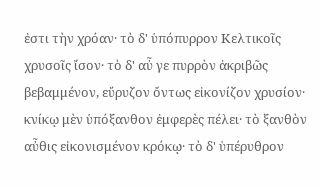ἐστι τὴν χρόαν· τὸ δ' ὑπόπυρρον Κελτικοῖς χρυσοῖς ἴσον· τὸ δ' αὖ γε πυρρὸν ἀκριβῶς βεβαμμένον, εὔρυζον ὄντως εἰκονίζον χρυσίον· κνίκῳ μὲν ὑπόξανθον ἐμφερὲς πέλει· τὸ ξανθὸν αὖθις εἰκονισμένον κρόκῳ· τὸ δ' ὑπέρυθρον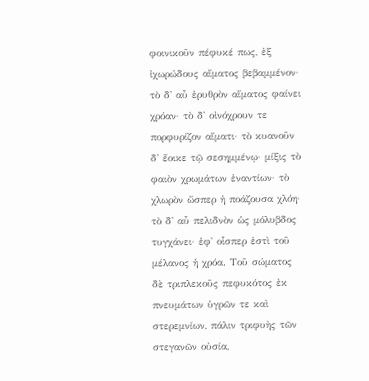φοινικοῦν πέφυκέ πως, ἐξ ἰχωρώδους αἵματος βεβαμμένον· τὸ δ' αὖ ἐρυθρὸν αἵματος φαίνει χρόαν· τὸ δ' οἰνόχρουν τε πορφυρίζον αἵματι· τὸ κυανοῦν δ' ἔοικε τῷ σεσημμένῳ· μίξις τὸ φαιὸν χρωμάτων ἐναντίων· τὸ χλωρὸν ὥσπερ ἡ ποάζουσα χλόη· τὸ δ' αὖ πελιδνὸν ὡς μόλυβδος τυγχάνει· ἐφ' οἷσπερ ἐστὶ τοῦ μέλανος ἡ χρόα. Τοῦ σώματος δὲ τριπλεκοῦς πεφυκότος ἐκ πνευμάτων ὑγρῶν τε καὶ στερεμνίων, πάλιν τριφυὴς τῶν στεγανῶν οὐσία,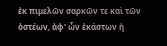ἐκ πιμελῶν σαρκῶν τε καὶ τῶν ὀστέων, ἀφ' ὧν ἑκάστων ἡ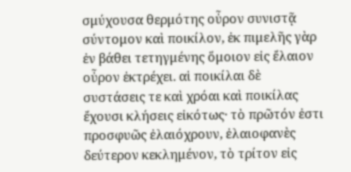σμύχουσα θερμότης οὖρον συνιστᾷ σύντομον καὶ ποικίλον, ἐκ πιμελῆς γὰρ ἐν βάθει τετηγμένης ὅμοιον εἰς ἔλαιον οὖρον ἐκτρέχει. αἱ ποικίλαι δὲ συστάσεις τε καὶ χρόαι καὶ ποικίλας ἔχουσι κλήσεις εἰκότως· τὸ πρῶτόν ἐστι προσφυῶς ἐλαιόχρουν, ἐλαιοφανὲς δεύτερον κεκλημένον, τὸ τρίτον εἰς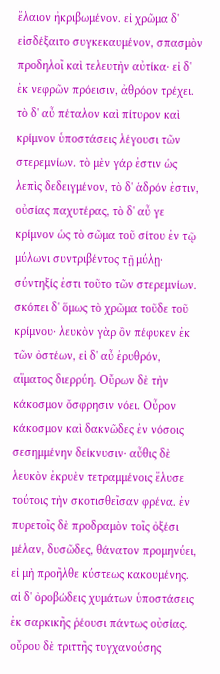ἔλαιον ἠκριβωμένον. εἰ χρῶμα δ' εἰσδέξαιτο συγκεκαυμένον, σπασμὸν προδηλοῖ καὶ τελευτὴν αὐτίκα· εἰ δ' ἐκ νεφρῶν πρόεισιν, ἀθρόον τρέχει. τὸ δ' αὖ πέταλον καὶ πίτυρον καὶ κρίμνον ὑποστάσεις λέγουσι τῶν στερεμνίων. τὸ μὲν γάρ ἐστιν ὡς λεπὶς δεδειγμένον, τὸ δ' ἁδρόν ἐστιν, οὐσίας παχυτέρας, τὸ δ' αὖ γε κρίμνον ὡς τὸ σῶμα τοῦ σίτου ἐν τῷ μύλωνι συντριβέντος τῇ μύλῃ· σύντηξίς ἐστι τοῦτο τῶν στερεμνίων. σκόπει δ' ὅμως τὸ χρῶμα τοῦδε τοῦ κρίμνου· λευκὸν γὰρ ὂν πέφυκεν ἐκ τῶν ὀστέων, εἰ δ' αὖ ἐρυθρόν, αἵματος διερρύη. Οὔρων δὲ τὴν κάκοσμον ὄσφρησιν νόει. Οὖρον κάκοσμον καὶ δακνῶδες ἐν νόσοις σεσημμένην δείκνυσιν· αὖθις δὲ λευκὸν ἐκρυὲν τετραμμένοις ἔλυσε τούτοις τὴν σκοτισθεῖσαν φρένα. ἐν πυρετοῖς δὲ προδραμὸν τοῖς ὀξέσι μέλαν, δυσῶδες, θάνατον προμηνύει, εἰ μὴ προῆλθε κύστεως κακουμένης. αἱ δ' ὀροβώδεις χυμάτων ὑποστάσεις ἐκ σαρκικῆς ῥέουσι πάντως οὐσίας. οὔρου δὲ τριττῆς τυγχανούσης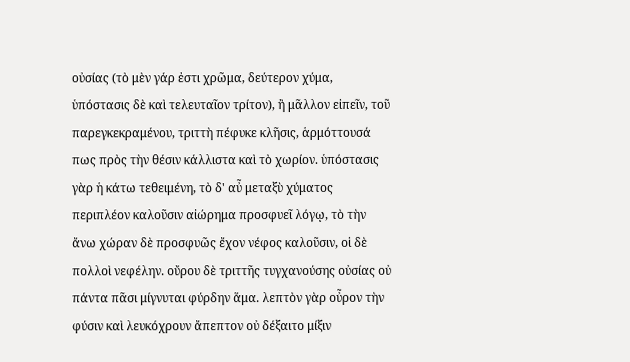οὐσίας (τὸ μὲν γάρ ἐστι χρῶμα, δεύτερον χύμα, ὑπόστασις δὲ καὶ τελευταῖον τρίτον), ἢ μᾶλλον εἰπεῖν, τοῦ παρεγκεκραμένου, τριττὴ πέφυκε κλῆσις, ἁρμόττουσά πως πρὸς τὴν θέσιν κάλλιστα καὶ τὸ χωρίον. ὑπόστασις γὰρ ἡ κάτω τεθειμένη, τὸ δ' αὖ μεταξὺ χύματος περιπλέον καλοῦσιν αἰώρημα προσφυεῖ λόγῳ, τὸ τὴν ἄνω χώραν δὲ προσφυῶς ἔχον νέφος καλοῦσιν, οἱ δὲ πολλοὶ νεφέλην. οὔρου δὲ τριττῆς τυγχανούσης οὐσίας οὐ πάντα πᾶσι μίγνυται φύρδην ἅμα. λεπτὸν γὰρ οὖρον τὴν φύσιν καὶ λευκόχρουν ἄπεπτον οὐ δέξαιτο μίξιν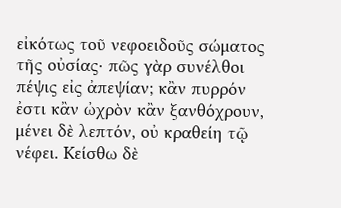εἰκότως τοῦ νεφοειδοῦς σώματος τῆς οὐσίας· πῶς γὰρ συνέλθοι πέψις εἰς ἀπεψίαν; κἂν πυρρόν ἐστι κἂν ὠχρὸν κἂν ξανθόχρουν, μένει δὲ λεπτόν, οὐ κραθείη τῷ νέφει. Κείσθω δὲ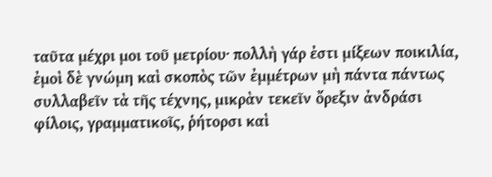ταῦτα μέχρι μοι τοῦ μετρίου· πολλὴ γάρ ἐστι μίξεων ποικιλία, ἐμοὶ δὲ γνώμη καὶ σκοπὸς τῶν ἐμμέτρων μὴ πάντα πάντως συλλαβεῖν τὰ τῆς τέχνης, μικρὰν τεκεῖν ὄρεξιν ἀνδράσι φίλοις, γραμματικοῖς, ῥήτορσι καὶ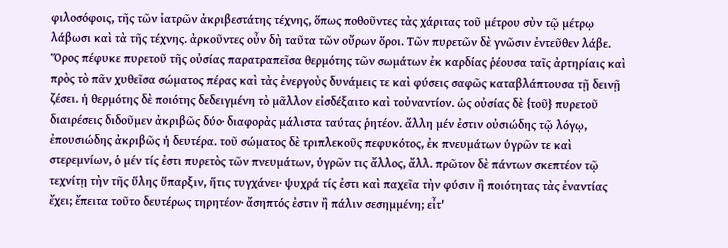φιλοσόφοις, τῆς τῶν ἰατρῶν ἀκριβεστάτης τέχνης, ὅπως ποθοῦντες τὰς χάριτας τοῦ μέτρου σὺν τῷ μέτρῳ λάβωσι καὶ τὰ τῆς τέχνης. ἀρκοῦντες οὖν δὴ ταῦτα τῶν οὔρων ὅροι. Τῶν πυρετῶν δὲ γνῶσιν ἐντεῦθεν λάβε. Ὅρος πέφυκε πυρετοῦ τῆς οὐσίας παρατραπεῖσα θερμότης τῶν σωμάτων ἐκ καρδίας ῥέουσα ταῖς ἀρτηρίαις καὶ πρὸς τὸ πᾶν χυθεῖσα σώματος πέρας καὶ τὰς ἐνεργοὺς δυνάμεις τε καὶ φύσεις σαφῶς καταβλάπτουσα τῇ δεινῇ ζέσει. ἡ θερμότης δὲ ποιότης δεδειγμένη τὸ μᾶλλον εἰσδέξαιτο καὶ τοὐναντίον. ὡς οὐσίας δὲ {τοῦ} πυρετοῦ διαιρέσεις διδοῦμεν ἀκριβῶς δύο· διαφορὰς μάλιστα ταύτας ῥητέον. ἄλλη μέν ἐστιν οὐσιώδης τῷ λόγῳ, ἐπουσιώδης ἀκριβῶς ἡ δευτέρα. τοῦ σώματος δὲ τριπλεκοῦς πεφυκότος, ἐκ πνευμάτων ὑγρῶν τε καὶ στερεμνίων, ὁ μέν τίς ἐστι πυρετὸς τῶν πνευμάτων, ὑγρῶν τις ἄλλος, ἄλλ. πρῶτον δὲ πάντων σκεπτέον τῷ τεχνίτῃ τὴν τῆς ὕλης ὕπαρξιν, ἥτις τυγχάνει· ψυχρά τίς ἐστι καὶ παχεῖα τὴν φύσιν ἢ ποιότητας τὰς ἐναντίας ἔχει; ἔπειτα τοῦτο δευτέρως τηρητέον· ἄσηπτός ἐστιν ἢ πάλιν σεσημμένη; εἶτ'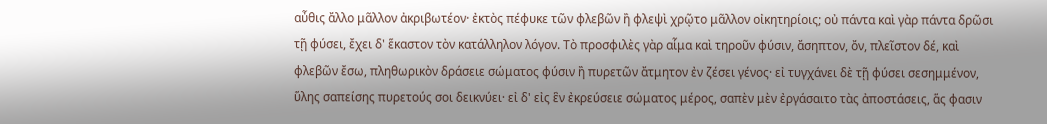αὖθις ἄλλο μᾶλλον ἀκριβωτέον· ἐκτὸς πέφυκε τῶν φλεβῶν ἢ φλεψὶ χρῷτο μᾶλλον οἰκητηρίοις; οὐ πάντα καὶ γὰρ πάντα δρῶσι τῇ φύσει, ἔχει δ' ἕκαστον τὸν κατάλληλον λόγον. Τὸ προσφιλὲς γὰρ αἷμα καὶ τηροῦν φύσιν, ἄσηπτον, ὄν, πλεῖστον δέ, καὶ φλεβῶν ἔσω, πληθωρικὸν δράσειε σώματος φύσιν ἢ πυρετῶν ἄτμητον ἐν ζέσει γένος· εἰ τυγχάνει δὲ τῇ φύσει σεσημμένον, ὕλης σαπείσης πυρετούς σοι δεικνύει· εἰ δ' εἰς ἓν ἐκρεύσειε σώματος μέρος, σαπὲν μὲν ἐργάσαιτο τὰς ἀποστάσεις, ἅς φασιν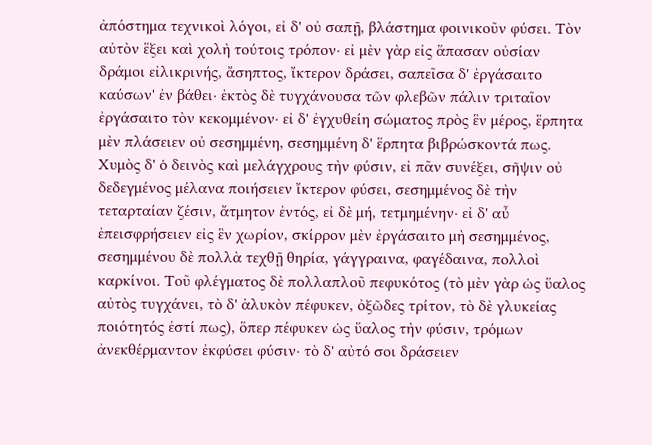ἀπόστημα τεχνικοὶ λόγοι, εἰ δ' οὐ σαπῇ, βλάστημα φοινικοῦν φύσει. Τὸν αὐτὸν ἕξει καὶ χολὴ τούτοις τρόπον· εἰ μὲν γὰρ εἰς ἅπασαν οὐσίαν δράμοι εἰλικρινής, ἄσηπτος, ἴκτερον δράσει, σαπεῖσα δ' ἐργάσαιτο καύσων' ἐν βάθει· ἐκτὸς δὲ τυγχάνουσα τῶν φλεβῶν πάλιν τριταῖον ἐργάσαιτο τὸν κεκομμένον· εἰ δ' ἐγχυθείη σώματος πρὸς ἓν μέρος, ἕρπητα μὲν πλάσειεν οὐ σεσημμένη, σεσημμένη δ' ἕρπητα βιβρώσκοντά πως. Χυμὸς δ' ὁ δεινὸς καὶ μελάγχρους τὴν φύσιν, εἰ πᾶν συνέξει, σῆψιν οὐ δεδεγμένος μέλανα ποιήσειεν ἴκτερον φύσει, σεσημμένος δὲ τὴν τεταρταίαν ζέσιν, ἄτμητον ἐντός, εἰ δὲ μή, τετμημένην· εἰ δ' αὖ ἐπεισφρήσειεν εἰς ἓν χωρίον, σκίρρον μὲν ἐργάσαιτο μὴ σεσημμένος, σεσημμένου δὲ πολλὰ τεχθῇ θηρία, γάγγραινα, φαγέδαινα, πολλοὶ καρκίνοι. Τοῦ φλέγματος δὲ πολλαπλοῦ πεφυκότος (τὸ μὲν γὰρ ὡς ὕαλος αὐτὸς τυγχάνει, τὸ δ' ἁλυκὸν πέφυκεν, ὀξῶδες τρίτον, τὸ δὲ γλυκείας ποιότητός ἐστί πως), ὅπερ πέφυκεν ὡς ὕαλος τὴν φύσιν, τρόμων ἀνεκθέρμαντον ἐκφύσει φύσιν· τὸ δ' αὐτό σοι δράσειεν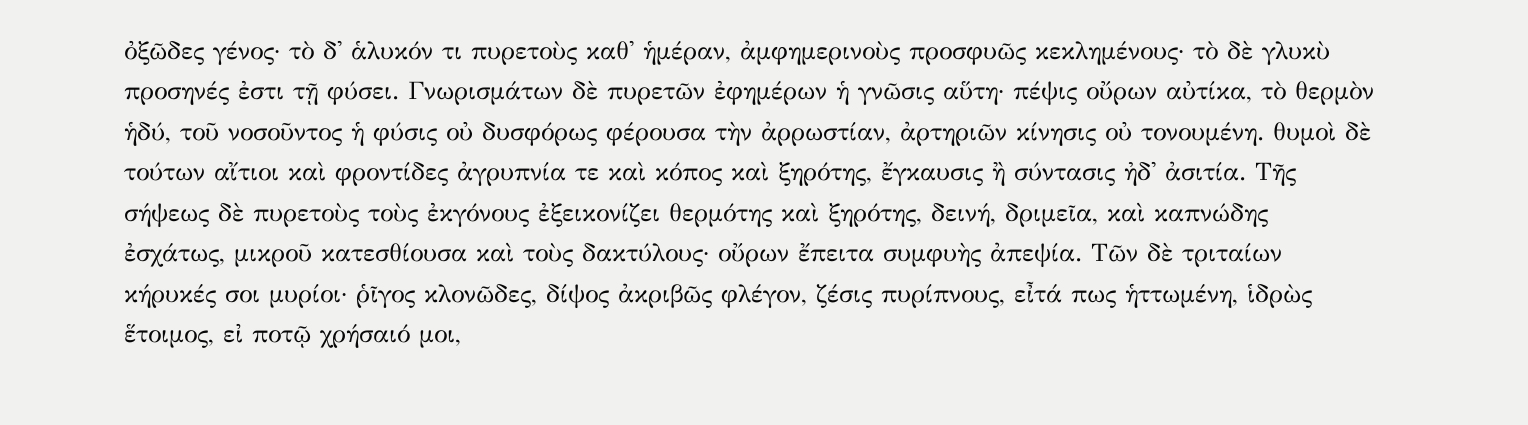ὀξῶδες γένος· τὸ δ' ἁλυκόν τι πυρετοὺς καθ' ἡμέραν, ἀμφημερινοὺς προσφυῶς κεκλημένους· τὸ δὲ γλυκὺ προσηνές ἐστι τῇ φύσει. Γνωρισμάτων δὲ πυρετῶν ἐφημέρων ἡ γνῶσις αὕτη· πέψις οὔρων αὐτίκα, τὸ θερμὸν ἡδύ, τοῦ νοσοῦντος ἡ φύσις οὐ δυσφόρως φέρουσα τὴν ἀρρωστίαν, ἀρτηριῶν κίνησις οὐ τονουμένη. θυμοὶ δὲ τούτων αἴτιοι καὶ φροντίδες ἀγρυπνία τε καὶ κόπος καὶ ξηρότης, ἔγκαυσις ἢ σύντασις ἠδ' ἀσιτία. Τῆς σήψεως δὲ πυρετοὺς τοὺς ἐκγόνους ἐξεικονίζει θερμότης καὶ ξηρότης, δεινή, δριμεῖα, καὶ καπνώδης ἐσχάτως, μικροῦ κατεσθίουσα καὶ τοὺς δακτύλους· οὔρων ἔπειτα συμφυὴς ἀπεψία. Τῶν δὲ τριταίων κήρυκές σοι μυρίοι· ῥῖγος κλονῶδες, δίψος ἀκριβῶς φλέγον, ζέσις πυρίπνους, εἶτά πως ἡττωμένη, ἱδρὼς ἕτοιμος, εἰ ποτῷ χρήσαιό μοι,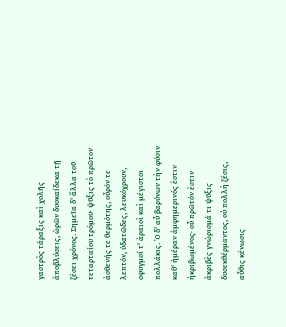γαστρὸς τάραξις καὶ χολῆς ἀποβλύσεις, ὡρῶν δυοκαίδεκα τῇ ζέσει χρόνος. Σημεῖα δ' ἄλλα τοῦ τεταρταίου τρόμου· ψῦξις τὸ πρῶτον ἀσθενής τε θερμότης, οὖρόν τε λεπτόν, ὑδατῶδες, λευκόχρουν, σφυγμοί τ' ἀραιοὶ καὶ μέγιστοι πολλάκις. Ὁ δ' αὖ βαρύνων τὴν φύσιν καθ' ἡμέραν ἀμφημερινός ἐστιν ἠκριβωμένος· οὗ πρῶτόν ἐστιν ἀκριβὲς γνώρισμά τι ψῦξις δυσεκθέρμαντος, οὐ πολλὴ ζέσις, αὖθις κένωσις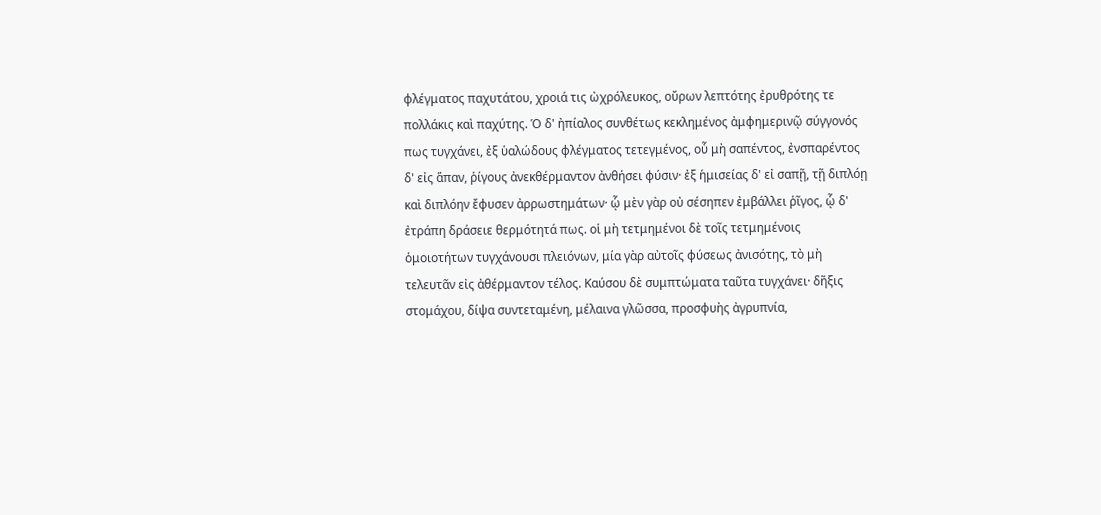φλέγματος παχυτάτου, χροιά τις ὠχρόλευκος, οὔρων λεπτότης ἐρυθρότης τε πολλάκις καὶ παχύτης. Ὁ δ' ἠπίαλος συνθέτως κεκλημένος ἀμφημερινῷ σύγγονός πως τυγχάνει, ἐξ ὑαλώδους φλέγματος τετεγμένος, οὗ μὴ σαπέντος, ἐνσπαρέντος δ' εἰς ἅπαν, ῥίγους ἀνεκθέρμαντον ἀνθήσει φύσιν· ἐξ ἡμισείας δ' εἰ σαπῇ, τῇ διπλόῃ καὶ διπλόην ἔφυσεν ἀρρωστημάτων· ᾧ μὲν γὰρ οὐ σέσηπεν ἐμβάλλει ῥῖγος, ᾧ δ' ἐτράπη δράσειε θερμότητά πως. οἱ μὴ τετμημένοι δὲ τοῖς τετμημένοις ὁμοιοτήτων τυγχάνουσι πλειόνων, μία γὰρ αὐτοῖς φύσεως ἀνισότης, τὸ μὴ τελευτᾶν εἰς ἀθέρμαντον τέλος. Καύσου δὲ συμπτώματα ταῦτα τυγχάνει· δῆξις στομάχου, δίψα συντεταμένη, μέλαινα γλῶσσα, προσφυὴς ἀγρυπνία,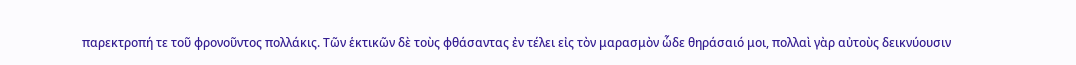παρεκτροπή τε τοῦ φρονοῦντος πολλάκις. Τῶν ἑκτικῶν δὲ τοὺς φθάσαντας ἐν τέλει εἰς τὸν μαρασμὸν ὧδε θηράσαιό μοι, πολλαὶ γὰρ αὐτοὺς δεικνύουσιν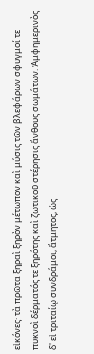εἰκόνες· τὰ πρῶτα ξηραὶ ξηρὸν μέτωπον καὶ μύσις τῶν βλεφάρων σφυγμοί τε πυκνοὶ δέρματός τε ξηρότης καὶ ζωτικοῦ στέρησις ἄνθους σωμάτων. Ἀμφημερινὸς δ' εἰ τριταίῳ συνδράμοι, ἄτμητος, ὡς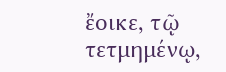ἔοικε, τῷ τετμημένῳ,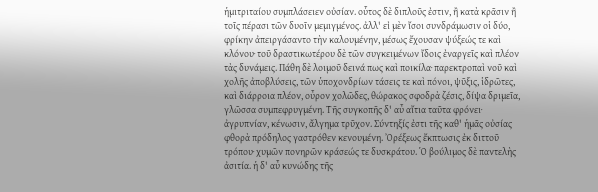ἡμιτριταίου συμπλάσειεν οὐσίαν. οὗτος δὲ διπλοῦς ἐστιν, ἢ κατὰ κρᾶσιν ἢ τοῖς πέρασι τῶν δυοῖν μεμιγμένος. ἀλλ' εἰ μὲν ἴσοι συνδράμωσιν οἱ δύο, φρίκην ἀπειργάσαντο τὴν καλουμένην, μέσως ἔχουσαν ψύξεώς τε καὶ κλόνου· τοῦ δραστικωτέρου δὲ τῶν συγκειμένων ἴδοις ἐναργεῖς καὶ πλέον τὰς δυνάμεις. Πάθη δὲ λοιμοῦ δεινά πως καὶ ποικίλα· παρεκτροπαὶ νοῦ καὶ χολῆς ἀποβλύσεις, τῶν ὑποχονδρίων τάσεις τε καὶ πόνοι, ψῦξις, ἱδρῶτες, καὶ διάρροια πλέον, οὖρον χολῶδες, θώρακος σφοδρὰ ζέσις, δίψα δριμεῖα, γλῶσσα συμπεφρυγμένη. Τῆς συγκοπῆς δ' αὖ αἴτια ταῦτα φρόνει· ἀγρυπνίαν, κένωσιν, ἄλγημα τρῦχον. Σύντηξίς ἐστι τῆς καθ' ἡμᾶς οὐσίας φθορὰ πρόδηλος γαστρόθεν κενουμένη. Ὀρέξεως ἔκπτωσις ἐκ διττοῦ τρόπου· χυμῶν πονηρῶν κράσεώς τε δυσκράτου. Ὁ βούλιμος δὲ παντελὴς ἀσιτία. ἡ δ' αὖ κυνώδης τῆς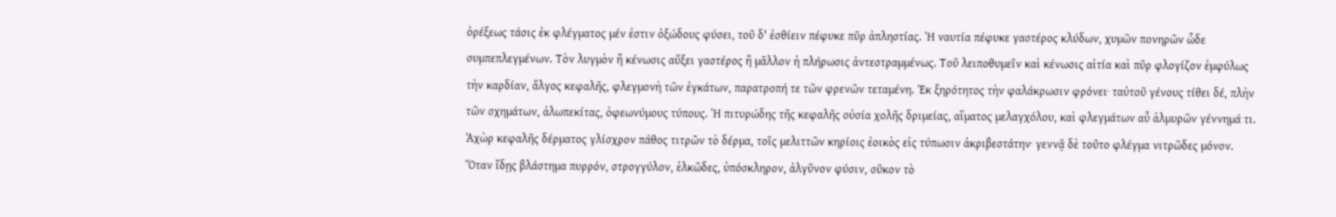ὀρέξεως τάσις ἐκ φλέγματος μέν ἐστιν ὀξώδους φύσει, τοῦ δ' ἐσθίειν πέφυκε πῦρ ἀπληστίας. Ἡ ναυτία πέφυκε γαστέρος κλύδων, χυμῶν πονηρῶν ὧδε συμπεπλεγμένων. Τὸν λυγμὸν ἢ κένωσις αὔξει γαστέρος ἢ μᾶλλον ἡ πλήρωσις ἀντεστραμμένως. Τοῦ λειποθυμεῖν καὶ κένωσις αἰτία καὶ πῦρ φλογίζον ἐμφύλως τὴν καρδίαν, ἄλγος κεφαλῆς, φλεγμονὴ τῶν ἐγκάτων, παρατροπή τε τῶν φρενῶν τεταμένη. Ἐκ ξηρότητος τὴν φαλάκρωσιν φρόνει· ταὐτοῦ γένους τίθει δέ, πλὴν τῶν σχημάτων, ἀλωπεκίτας, ὀφεωνύμους τύπους. Ἡ πιτυρώδης τῆς κεφαλῆς οὐσία χολῆς δριμείας, αἵματος μελαγχόλου, καὶ φλεγμάτων αὖ ἁλμυρῶν γέννημά τι. Ἀχὼρ κεφαλῆς δέρματος γλίσχρον πάθος τιτρῶν τὸ δέρμα, τοῖς μελιττῶν κηρίοις ἐοικὸς εἰς τύπωσιν ἀκριβεστάτην· γεννᾷ δὲ τοῦτο φλέγμα νιτρῶδες μόνον. Ὅταν ἴδῃς βλάστημα πυρρόν, στρογγύλον, ἑλκῶδες, ὑπόσκληρον, ἀλγῦνον φύσιν, σῦκον τὸ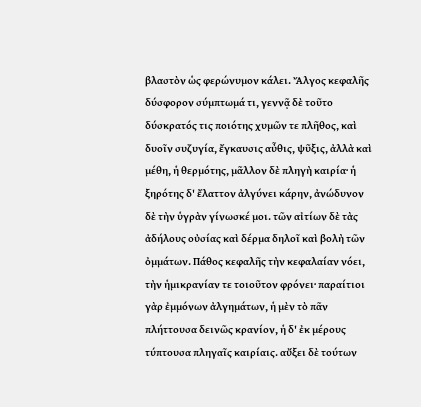βλαστὸν ὡς φερώνυμον κάλει. Ἄλγος κεφαλῆς δύσφορον σύμπτωμά τι, γεννᾷ δὲ τοῦτο δύσκρατός τις ποιότης χυμῶν τε πλῆθος, καὶ δυοῖν συζυγία, ἔγκαυσις αὖθις, ψῦξις, ἀλλὰ καὶ μέθη, ἡ θερμότης, μᾶλλον δὲ πληγὴ καιρία· ἡ ξηρότης δ' ἔλαττον ἀλγύνει κάρην, ἀνώδυνον δὲ τὴν ὑγρὰν γίνωσκέ μοι. τῶν αἰτίων δὲ τὰς ἀδήλους οὐσίας καὶ δέρμα δηλοῖ καὶ βολὴ τῶν ὀμμάτων. Πάθος κεφαλῆς τὴν κεφαλαίαν νόει, τὴν ἡμικρανίαν τε τοιοῦτον φρόνει· παραίτιοι γὰρ ἐμμόνων ἀλγημάτων, ἡ μὲν τὸ πᾶν πλήττουσα δεινῶς κρανίον, ἡ δ' ἐκ μέρους τύπτουσα πληγαῖς καιρίαις. αὔξει δὲ τούτων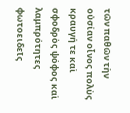τῶν παθῶν τὴν οὐσίαν οἶνος πολὺς κραυγή τε καὶ σφοδρὸς ψόφος καὶ λαμπρότητες φωτοειδεῖς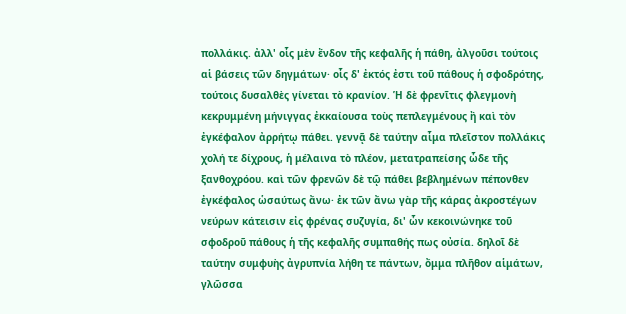πολλάκις. ἀλλ' οἷς μὲν ἔνδον τῆς κεφαλῆς ἡ πάθη, ἀλγοῦσι τούτοις αἱ βάσεις τῶν δηγμάτων· οἷς δ' ἐκτός ἐστι τοῦ πάθους ἡ σφοδρότης, τούτοις δυσαλθὲς γίνεται τὸ κρανίον. Ἡ δὲ φρενῖτις φλεγμονὴ κεκρυμμένη μήνιγγας ἐκκαίουσα τοὺς πεπλεγμένους ἢ καὶ τὸν ἐγκέφαλον ἀρρήτῳ πάθει. γεννᾷ δὲ ταύτην αἷμα πλεῖστον πολλάκις χολή τε δίχρους, ἡ μέλαινα τὸ πλέον, μετατραπείσης ὧδε τῆς ξανθοχρόου. καὶ τῶν φρενῶν δὲ τῷ πάθει βεβλημένων πέπονθεν ἐγκέφαλος ὡσαύτως ἄνω· ἐκ τῶν ἄνω γὰρ τῆς κάρας ἀκροστέγων νεύρων κάτεισιν εἰς φρένας συζυγία, δι' ὧν κεκοινώνηκε τοῦ σφοδροῦ πάθους ἡ τῆς κεφαλῆς συμπαθής πως οὐσία. δηλοῖ δὲ ταύτην συμφυὴς ἀγρυπνία λήθη τε πάντων, ὄμμα πλῆθον αἱμάτων, γλῶσσα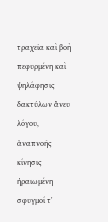τραχεῖα καὶ βοὴ πεφυρμένη καὶ ψηλάφησις δακτύλων ἄνευ λόγου, ἀναπνοῆς κίνησις ἠραιωμένη σφυγμοί τ'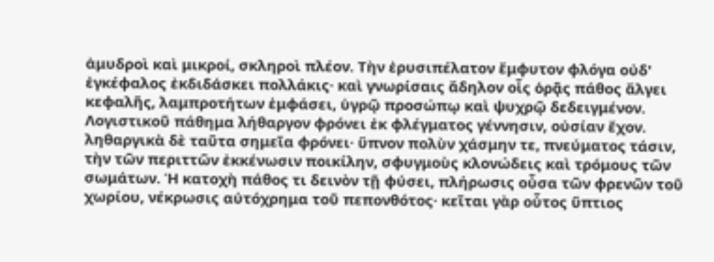ἀμυδροὶ καὶ μικροί, σκληροὶ πλέον. Τὴν ἐρυσιπέλατον ἔμφυτον φλόγα οὐδ' ἐγκέφαλος ἐκδιδάσκει πολλάκις· καὶ γνωρίσαις ἄδηλον οἷς ὁρᾷς πάθος ἄλγει κεφαλῆς, λαμπροτήτων ἐμφάσει, ὑγρῷ προσώπῳ καὶ ψυχρῷ δεδειγμένον. Λογιστικοῦ πάθημα λήθαργον φρόνει ἐκ φλέγματος γέννησιν, οὐσίαν ἔχον. ληθαργικὰ δὲ ταῦτα σημεῖα φρόνει· ὕπνον πολὺν χάσμην τε, πνεύματος τάσιν, τὴν τῶν περιττῶν ἐκκένωσιν ποικίλην, σφυγμοὺς κλονώδεις καὶ τρόμους τῶν σωμάτων. Ἡ κατοχὴ πάθος τι δεινὸν τῇ φύσει, πλήρωσις οὖσα τῶν φρενῶν τοῦ χωρίου, νέκρωσις αὐτόχρημα τοῦ πεπονθότος· κεῖται γὰρ οὗτος ὕπτιος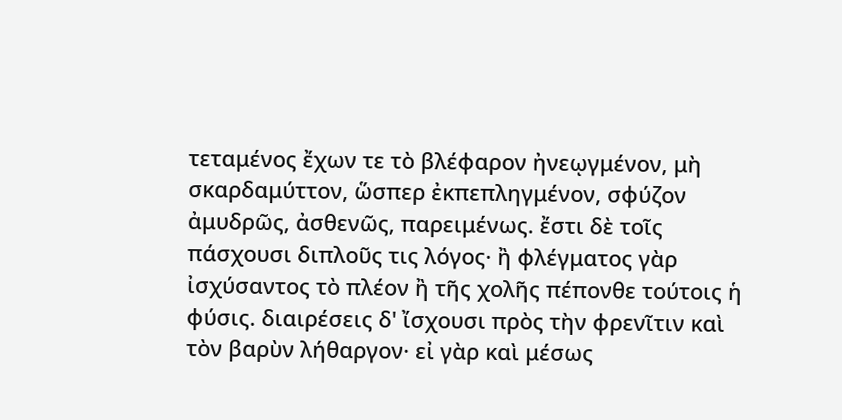τεταμένος ἔχων τε τὸ βλέφαρον ἠνεῳγμένον, μὴ σκαρδαμύττον, ὥσπερ ἐκπεπληγμένον, σφύζον ἀμυδρῶς, ἀσθενῶς, παρειμένως. ἔστι δὲ τοῖς πάσχουσι διπλοῦς τις λόγος· ἢ φλέγματος γὰρ ἰσχύσαντος τὸ πλέον ἢ τῆς χολῆς πέπονθε τούτοις ἡ φύσις. διαιρέσεις δ' ἴσχουσι πρὸς τὴν φρενῖτιν καὶ τὸν βαρὺν λήθαργον· εἰ γὰρ καὶ μέσως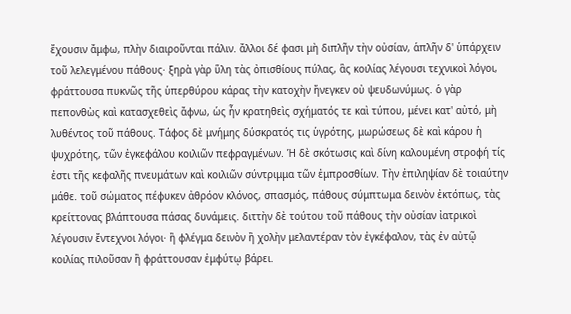ἔχουσιν ἄμφω, πλὴν διαιροῦνται πάλιν. ἄλλοι δέ φασι μὴ διπλῆν τὴν οὐσίαν, ἁπλῆν δ' ὑπάρχειν τοῦ λελεγμένου πάθους· ξηρὰ γὰρ ὕλη τὰς ὀπισθίους πύλας, ἃς κοιλίας λέγουσι τεχνικοὶ λόγοι, φράττουσα πυκνῶς τῆς ὑπερθύρου κάρας τὴν κατοχὴν ἤνεγκεν οὐ ψευδωνύμως. ὁ γὰρ πεπονθὼς καὶ κατασχεθεὶς ἄφνω, ὡς ἦν κρατηθεὶς σχήματός τε καὶ τύπου, μένει κατ' αὐτό, μὴ λυθέντος τοῦ πάθους. Τάφος δὲ μνήμης δύσκρατός τις ὑγρότης, μωρώσεως δὲ καὶ κάρου ἡ ψυχρότης, τῶν ἐγκεφάλου κοιλιῶν πεφραγμένων. Ἡ δὲ σκότωσις καὶ δίνη καλουμένη στροφή τίς ἐστι τῆς κεφαλῆς πνευμάτων καὶ κοιλιῶν σύντριμμα τῶν ἐμπροσθίων. Τὴν ἐπιληψίαν δὲ τοιαύτην μάθε. τοῦ σώματος πέφυκεν ἀθρόον κλόνος, σπασμός, πάθους σύμπτωμα δεινὸν ἐκτόπως, τὰς κρείττονας βλάπτουσα πάσας δυνάμεις. διττὴν δὲ τούτου τοῦ πάθους τὴν οὐσίαν ἰατρικοὶ λέγουσιν ἔντεχνοι λόγοι· ἢ φλέγμα δεινὸν ἢ χολὴν μελαντέραν τὸν ἐγκέφαλον, τὰς ἐν αὐτῷ κοιλίας πιλοῦσαν ἢ φράττουσαν ἐμφύτῳ βάρει.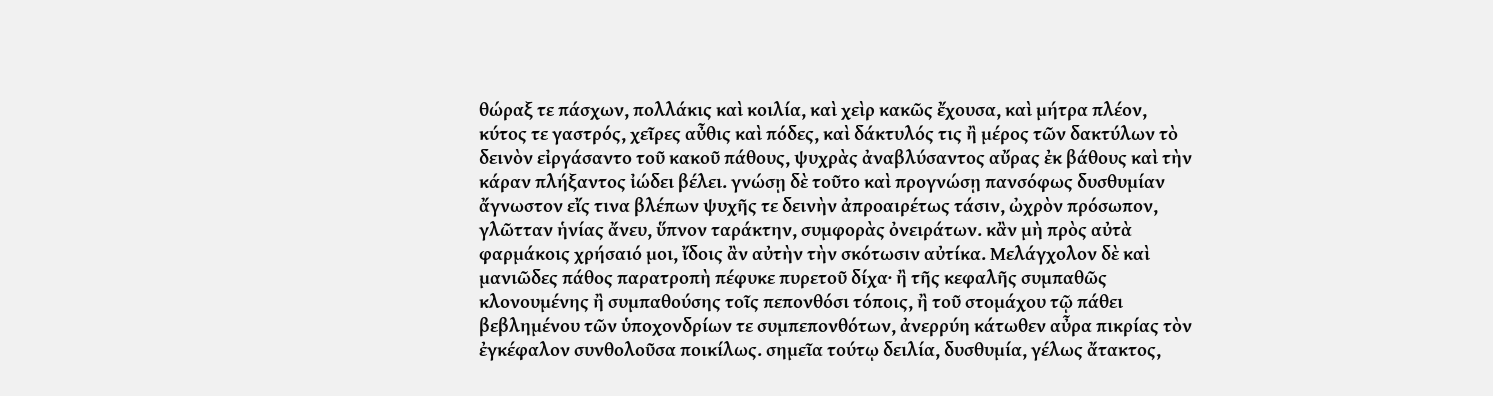θώραξ τε πάσχων, πολλάκις καὶ κοιλία, καὶ χεὶρ κακῶς ἔχουσα, καὶ μήτρα πλέον, κύτος τε γαστρός, χεῖρες αὖθις καὶ πόδες, καὶ δάκτυλός τις ἢ μέρος τῶν δακτύλων τὸ δεινὸν εἰργάσαντο τοῦ κακοῦ πάθους, ψυχρὰς ἀναβλύσαντος αὔρας ἐκ βάθους καὶ τὴν κάραν πλήξαντος ἰώδει βέλει. γνώσῃ δὲ τοῦτο καὶ προγνώσῃ πανσόφως δυσθυμίαν ἄγνωστον εἴς τινα βλέπων ψυχῆς τε δεινὴν ἀπροαιρέτως τάσιν, ὠχρὸν πρόσωπον, γλῶτταν ἡνίας ἄνευ, ὕπνον ταράκτην, συμφορὰς ὀνειράτων. κἂν μὴ πρὸς αὐτὰ φαρμάκοις χρήσαιό μοι, ἴδοις ἂν αὐτὴν τὴν σκότωσιν αὐτίκα. Μελάγχολον δὲ καὶ μανιῶδες πάθος παρατροπὴ πέφυκε πυρετοῦ δίχα· ἢ τῆς κεφαλῆς συμπαθῶς κλονουμένης ἢ συμπαθούσης τοῖς πεπονθόσι τόποις, ἢ τοῦ στομάχου τῷ πάθει βεβλημένου τῶν ὑποχονδρίων τε συμπεπονθότων, ἀνερρύη κάτωθεν αὖρα πικρίας τὸν ἐγκέφαλον συνθολοῦσα ποικίλως. σημεῖα τούτῳ δειλία, δυσθυμία, γέλως ἄτακτος,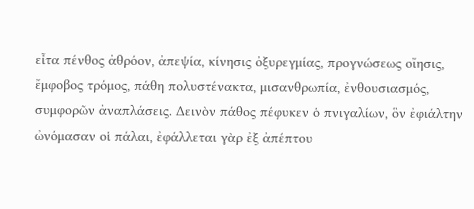εἶτα πένθος ἀθρόον, ἀπεψία, κίνησις ὀξυρεγμίας, προγνώσεως οἴησις, ἔμφοβος τρόμος, πάθη πολυστένακτα, μισανθρωπία, ἐνθουσιασμός, συμφορῶν ἀναπλάσεις. Δεινὸν πάθος πέφυκεν ὁ πνιγαλίων, ὃν ἐφιάλτην ὠνόμασαν οἱ πάλαι, ἐφάλλεται γὰρ ἐξ ἀπέπτου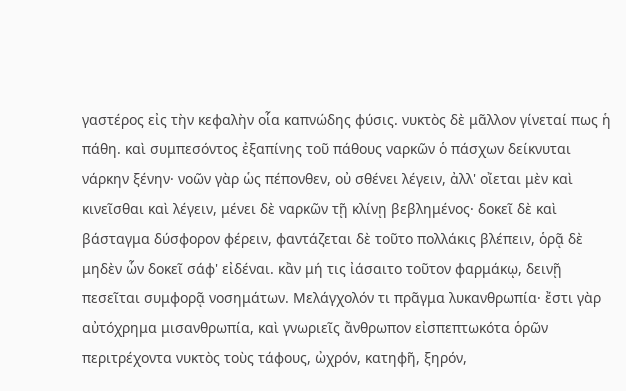γαστέρος εἰς τὴν κεφαλὴν οἷα καπνώδης φύσις. νυκτὸς δὲ μᾶλλον γίνεταί πως ἡ πάθη. καὶ συμπεσόντος ἐξαπίνης τοῦ πάθους ναρκῶν ὁ πάσχων δείκνυται νάρκην ξένην· νοῶν γὰρ ὡς πέπονθεν, οὐ σθένει λέγειν, ἀλλ' οἴεται μὲν καὶ κινεῖσθαι καὶ λέγειν, μένει δὲ ναρκῶν τῇ κλίνῃ βεβλημένος· δοκεῖ δὲ καὶ βάσταγμα δύσφορον φέρειν, φαντάζεται δὲ τοῦτο πολλάκις βλέπειν, ὁρᾷ δὲ μηδὲν ὧν δοκεῖ σάφ' εἰδέναι. κἂν μή τις ἰάσαιτο τοῦτον φαρμάκῳ, δεινῇ πεσεῖται συμφορᾷ νοσημάτων. Μελάγχολόν τι πρᾶγμα λυκανθρωπία· ἔστι γὰρ αὐτόχρημα μισανθρωπία, καὶ γνωριεῖς ἄνθρωπον εἰσπεπτωκότα ὁρῶν περιτρέχοντα νυκτὸς τοὺς τάφους, ὠχρόν, κατηφῆ, ξηρόν,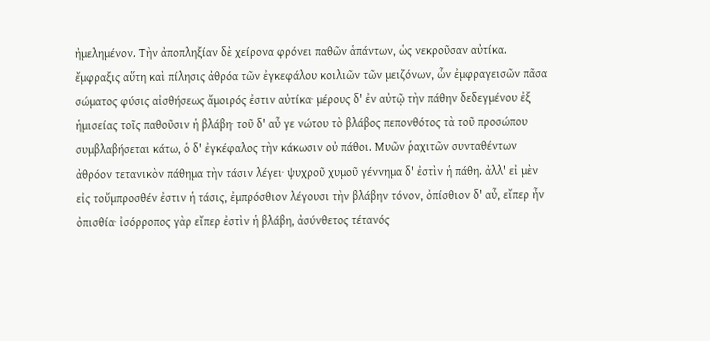ἠμελημένον. Τὴν ἀποπληξίαν δὲ χείρονα φρόνει παθῶν ἁπάντων, ὡς νεκροῦσαν αὐτίκα. ἔμφραξις αὕτη καὶ πίλησις ἀθρόα τῶν ἐγκεφάλου κοιλιῶν τῶν μειζόνων, ὧν ἐμφραγεισῶν πᾶσα σώματος φύσις αἰσθήσεως ἄμοιρός ἐστιν αὐτίκα· μέρους δ' ἐν αὐτῷ τὴν πάθην δεδεγμένου ἐξ ἡμισείας τοῖς παθοῦσιν ἡ βλάβη· τοῦ δ' αὖ γε νώτου τὸ βλάβος πεπονθότος τὰ τοῦ προσώπου συμβλαβήσεται κάτω, ὁ δ' ἐγκέφαλος τὴν κάκωσιν οὐ πάθοι. Μυῶν ῥαχιτῶν συνταθέντων ἀθρόον τετανικὸν πάθημα τὴν τάσιν λέγει· ψυχροῦ χυμοῦ γέννημα δ' ἐστὶν ἡ πάθη. ἀλλ' εἰ μὲν εἰς τοὔμπροσθέν ἐστιν ἡ τάσις, ἐμπρόσθιον λέγουσι τὴν βλάβην τόνον, ὀπίσθιον δ' αὖ, εἴπερ ἦν ὀπισθία· ἰσόρροπος γὰρ εἴπερ ἐστὶν ἡ βλάβη, ἀσύνθετος τέτανός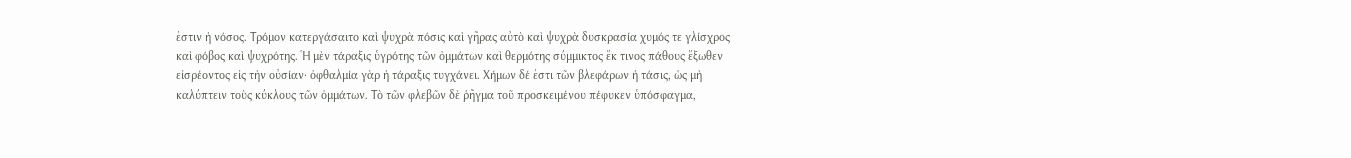ἐστιν ἡ νόσος. Τρόμον κατεργάσαιτο καὶ ψυχρὰ πόσις καὶ γῆρας αὐτὸ καὶ ψυχρὰ δυσκρασία χυμός τε γλίσχρος καὶ φόβος καὶ ψυχρότης. Ἡ μὲν τάραξις ὑγρότης τῶν ὀμμάτων καὶ θερμότης σύμμικτος ἔκ τινος πάθους ἔξωθεν εἰσρέοντος εἰς τὴν οὐσίαν· ὀφθαλμία γὰρ ἡ τάραξις τυγχάνει. Χήμων δέ ἐστι τῶν βλεφάρων ἡ τάσις, ὡς μὴ καλύπτειν τοὺς κύκλους τῶν ὀμμάτων. Τὸ τῶν φλεβῶν δὲ ῥῆγμα τοῦ προσκειμένου πέφυκεν ὑπόσφαγμα,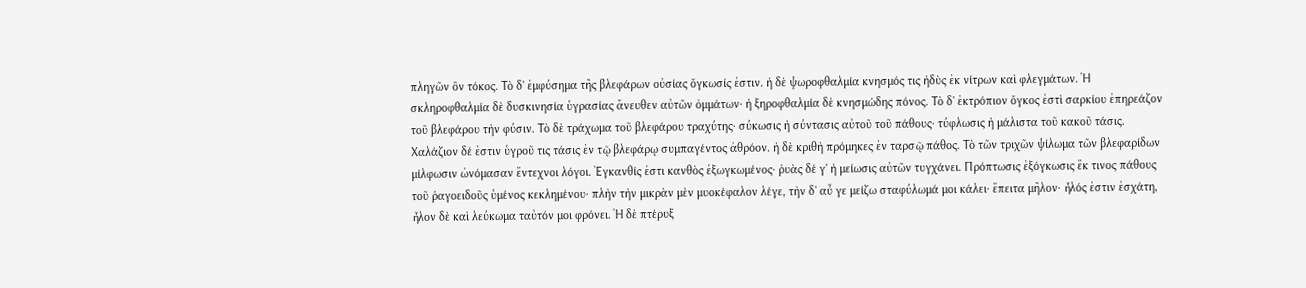πληγῶν ὂν τόκος. Τὸ δ' ἐμφύσημα τῆς βλεφάρων οὐσίας ὄγκωσίς ἐστιν. ἡ δὲ ψωροφθαλμία κνησμός τις ἡδὺς ἐκ νίτρων καὶ φλεγμάτων. Ἡ σκληροφθαλμία δὲ δυσκινησία ὑγρασίας ἄνευθεν αὐτῶν ὀμμάτων· ἡ ξηροφθαλμία δὲ κνησμώδης πόνος. Τὸ δ' ἐκτρόπιον ὄγκος ἐστὶ σαρκίου ἐπηρεάζον τοῦ βλεφάρου τὴν φύσιν. Τὸ δὲ τράχωμα τοῦ βλεφάρου τραχύτης· σύκωσις ἡ σύντασις αὐτοῦ τοῦ πάθους· τύφλωσις ἡ μάλιστα τοῦ κακοῦ τάσις. Χαλάζιον δέ ἐστιν ὑγροῦ τις τάσις ἐν τῷ βλεφάρῳ συμπαγέντος ἀθρόον. ἡ δὲ κριθὴ πρόμηκες ἐν ταρσῷ πάθος. Τὸ τῶν τριχῶν ψίλωμα τῶν βλεφαρίδων μίλφωσιν ὠνόμασαν ἔντεχνοι λόγοι. Ἐγκανθίς ἐστι κανθὸς ἐξωγκωμένος· ῥυὰς δέ γ' ἡ μείωσις αὐτῶν τυγχάνει. Πρόπτωσις ἐξόγκωσις ἔκ τινος πάθους τοῦ ῥαγοειδοῦς ὑμένος κεκλημένου· πλὴν τὴν μικρὰν μὲν μυοκέφαλον λέγε, τὴν δ' αὖ γε μείζω σταφύλωμά μοι κάλει· ἔπειτα μῆλον· ἧλός ἐστιν ἐσχάτη, ἧλον δὲ καὶ λεύκωμα ταὐτόν μοι φρόνει. Ἡ δὲ πτέρυξ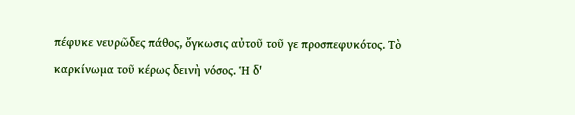πέφυκε νευρῶδες πάθος, ὄγκωσις αὐτοῦ τοῦ γε προσπεφυκότος. Τὸ καρκίνωμα τοῦ κέρως δεινὴ νόσος. Ἡ δ'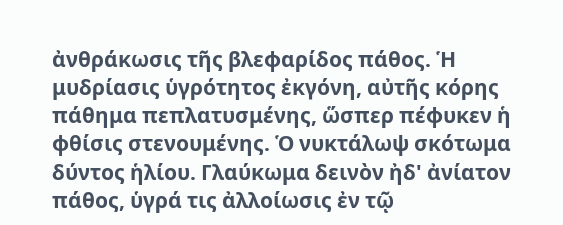ἀνθράκωσις τῆς βλεφαρίδος πάθος. Ἡ μυδρίασις ὑγρότητος ἐκγόνη, αὐτῆς κόρης πάθημα πεπλατυσμένης, ὥσπερ πέφυκεν ἡ φθίσις στενουμένης. Ὁ νυκτάλωψ σκότωμα δύντος ἡλίου. Γλαύκωμα δεινὸν ἠδ' ἀνίατον πάθος, ὑγρά τις ἀλλοίωσις ἐν τῷ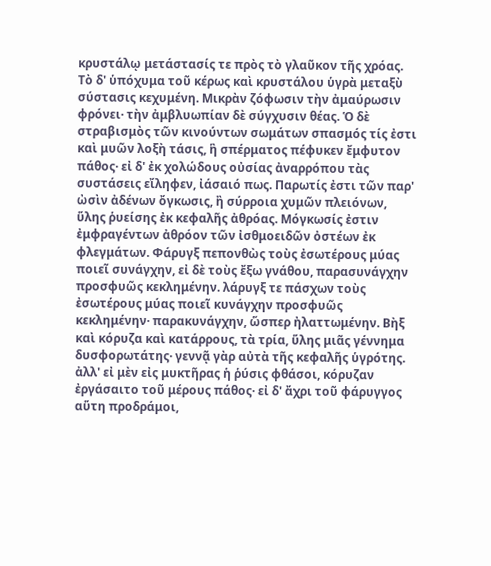κρυστάλῳ μετάστασίς τε πρὸς τὸ γλαῦκον τῆς χρόας. Τὸ δ' ὑπόχυμα τοῦ κέρως καὶ κρυστάλου ὑγρὰ μεταξὺ σύστασις κεχυμένη. Μικρὰν ζόφωσιν τὴν ἀμαύρωσιν φρόνει· τὴν ἀμβλυωπίαν δὲ σύγχυσιν θέας. Ὁ δὲ στραβισμὸς τῶν κινούντων σωμάτων σπασμός τίς ἐστι καὶ μυῶν λοξὴ τάσις, ἣ σπέρματος πέφυκεν ἔμφυτον πάθος· εἰ δ' ἐκ χολώδους οὐσίας ἀναρρόπου τὰς συστάσεις εἴληφεν, ἰάσαιό πως. Παρωτίς ἐστι τῶν παρ' ὠσὶν ἀδένων ὄγκωσις, ἢ σύρροια χυμῶν πλειόνων, ὕλης ῥυείσης ἐκ κεφαλῆς ἀθρόας. Μόγκωσίς ἐστιν ἐμφραγέντων ἀθρόον τῶν ἰσθμοειδῶν ὀστέων ἐκ φλεγμάτων. Φάρυγξ πεπονθὼς τοὺς ἐσωτέρους μύας ποιεῖ συνάγχην, εἰ δὲ τοὺς ἔξω γνάθου, παρασυνάγχην προσφυῶς κεκλημένην. λάρυγξ τε πάσχων τοὺς ἐσωτέρους μύας ποιεῖ κυνάγχην προσφυῶς κεκλημένην· παρακυνάγχην, ὥσπερ ἠλαττωμένην. Βὴξ καὶ κόρυζα καὶ κατάρρους, τὰ τρία, ὕλης μιᾶς γέννημα δυσφορωτάτης· γεννᾷ γὰρ αὐτὰ τῆς κεφαλῆς ὑγρότης. ἀλλ' εἰ μὲν εἰς μυκτῆρας ἡ ῥύσις φθάσοι, κόρυζαν ἐργάσαιτο τοῦ μέρους πάθος· εἰ δ' ἄχρι τοῦ φάρυγγος αὕτη προδράμοι,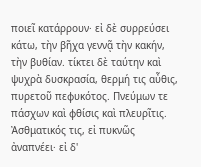ποιεῖ κατάρρουν· εἰ δὲ συρρεύσει κάτω, τὴν βῆχα γεννᾷ τὴν κακήν, τὴν βυθίαν. τίκτει δὲ ταύτην καὶ ψυχρὰ δυσκρασία, θερμή τις αὖθις, πυρετοῦ πεφυκότος. Πνεύμων τε πάσχων καὶ φθίσις καὶ πλευρῖτις. Ἀσθματικός τις, εἰ πυκνῶς ἀναπνέει· εἰ δ'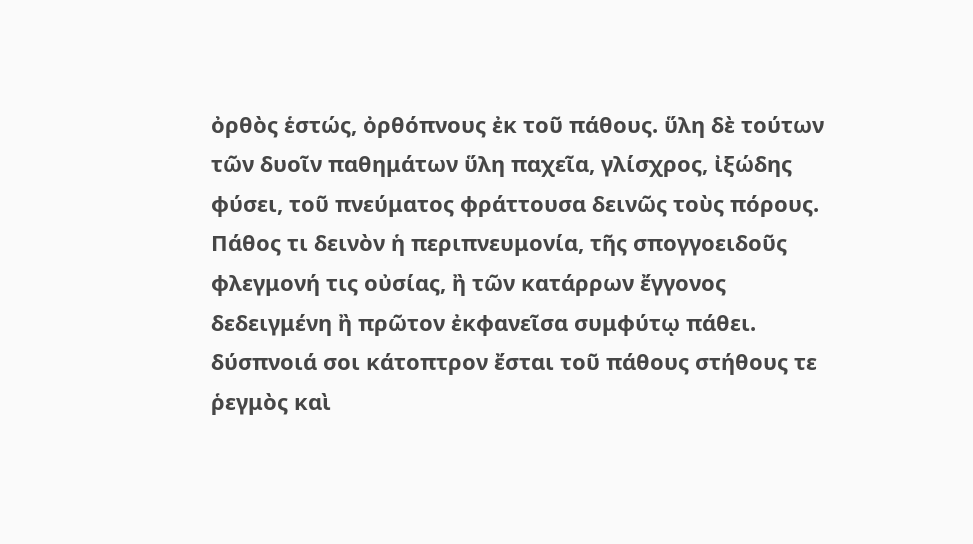ὀρθὸς ἑστώς, ὀρθόπνους ἐκ τοῦ πάθους. ὕλη δὲ τούτων τῶν δυοῖν παθημάτων ὕλη παχεῖα, γλίσχρος, ἰξώδης φύσει, τοῦ πνεύματος φράττουσα δεινῶς τοὺς πόρους. Πάθος τι δεινὸν ἡ περιπνευμονία, τῆς σπογγοειδοῦς φλεγμονή τις οὐσίας, ἢ τῶν κατάρρων ἔγγονος δεδειγμένη ἢ πρῶτον ἐκφανεῖσα συμφύτῳ πάθει. δύσπνοιά σοι κάτοπτρον ἔσται τοῦ πάθους στήθους τε ῥεγμὸς καὶ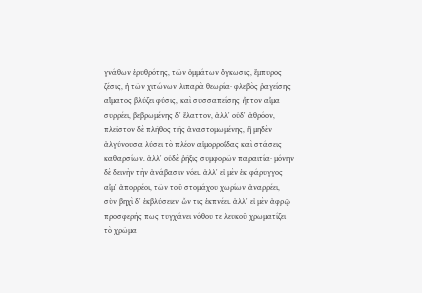γνάθων ἐρυθρότης, τῶν ὀμμάτων ὄγκωσις, ἔμπυρος ζέσις, ἡ τῶν χιτώνων λιπαρὰ θεωρία· φλεβὸς ῥαγείσης αἵματος βλύζει φύσις, καὶ συσσαπείσης ἧττον αἷμα συρρέει, βεβρωμένης δ' ἔλαττον, ἀλλ' οὐδ' ἀθρόον, πλεῖστον δὲ πλῆθος τῆς ἀναστομωμένης, ἣ μηδὲν ἀλγύνουσα λύσει τὸ πλέον αἱμορροΐδας καὶ στάσεις καθαρσίων. ἀλλ' οὐδὲ ῥῆξις συμφορῶν παραιτία· μόνην δὲ δεινὴν τὴν ἀνάβασιν νόει. ἀλλ' εἰ μὲν ἐκ φάρυγγος αἷμ' ἀπορρέοι, τῶν τοῦ στομάχου χωρίων ἀναρρέει, σὺν βηχὶ δ' ἐκβλύσειεν ὧν τις ἐκπνέει. ἀλλ' εἰ μὲν ἀφρῷ προσφερής πως τυγχάνει νόθου τε λευκοῦ χρωματίζει τὸ χρῶμα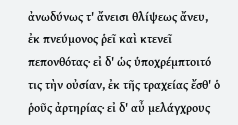ἀνωδύνως τ' ἄνεισι θλίψεως ἄνευ, ἐκ πνεύμονος ῥεῖ καὶ κτενεῖ πεπονθότας· εἰ δ' ὡς ὑποχρέμπτοιτό τις τὴν οὐσίαν, ἐκ τῆς τραχείας ἔσθ' ὁ ῥοῦς ἀρτηρίας· εἰ δ' αὖ μελάγχρους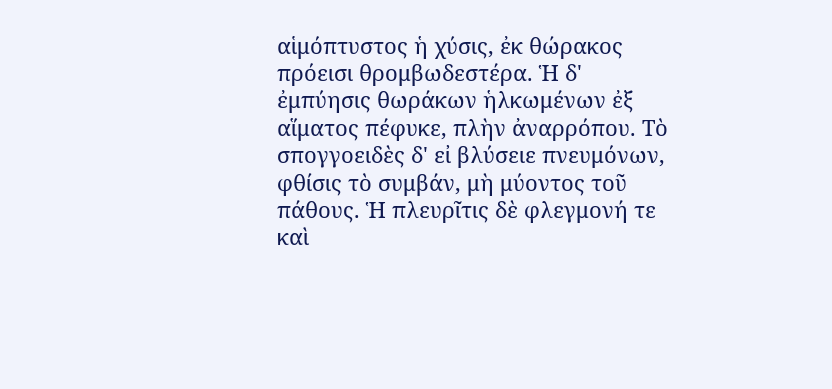αἱμόπτυστος ἡ χύσις, ἐκ θώρακος πρόεισι θρομβωδεστέρα. Ἡ δ' ἐμπύησις θωράκων ἡλκωμένων ἐξ αἵματος πέφυκε, πλὴν ἀναρρόπου. Τὸ σπογγοειδὲς δ' εἰ βλύσειε πνευμόνων, φθίσις τὸ συμβάν, μὴ μύοντος τοῦ πάθους. Ἡ πλευρῖτις δὲ φλεγμονή τε καὶ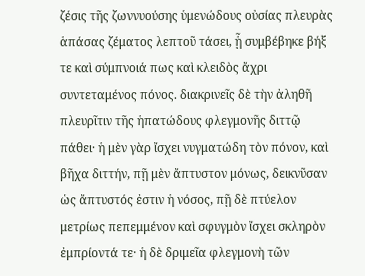ζέσις τῆς ζωννυούσης ὑμενώδους οὐσίας πλευρὰς ἁπάσας ζέματος λεπτοῦ τάσει, ᾗ συμβέβηκε βήξ τε καὶ σύμπνοιά πως καὶ κλειδὸς ἄχρι συντεταμένος πόνος. διακρινεῖς δὲ τὴν ἀληθῆ πλευρῖτιν τῆς ἡπατώδους φλεγμονῆς διττῷ πάθει· ἡ μὲν γὰρ ἴσχει νυγματώδη τὸν πόνον, καὶ βῆχα διττήν, πῇ μὲν ἄπτυστον μόνως, δεικνῦσαν ὡς ἄπτυστός ἐστιν ἡ νόσος, πῇ δὲ πτύελον μετρίως πεπεμμένον καὶ σφυγμὸν ἴσχει σκληρὸν ἐμπρίοντά τε· ἡ δὲ δριμεῖα φλεγμονὴ τῶν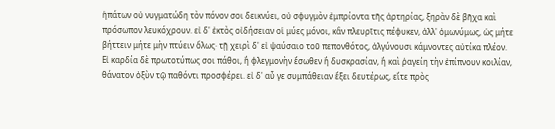ἡπάτων οὐ νυγματώδη τὸν πόνον σοι δεικνύει, οὐ σφυγμὸν ἐμπρίοντα τῆς ἀρτηρίας, ξηρὰν δὲ βῆχα καὶ πρόσωπον λευκόχρουν. εἰ δ' ἐκτὸς οἰδήσειαν οἱ μύες μόνοι, κἂν πλευρῖτις πέφυκεν, ἀλλ' ὁμωνύμως, ὡς μήτε βήττειν μήτε μὴν πτύειν ὅλως· τῇ χειρὶ δ' εἰ ψαύσαιο τοῦ πεπονθότος, ἀλγύνουσι κάμνοντες αὐτίκα πλέον. Εἰ καρδία δὲ πρωτοτύπως σοι πάθοι, ἢ φλεγμονὴν ἔσωθεν ἢ δυσκρασίαν, ἢ καὶ ῥαγείη τὴν ἐπίπνουν κοιλίαν, θάνατον ὀξὺν τῷ παθόντι προσφέρει. εἰ δ' αὖ γε συμπάθειαν ἕξει δευτέρως, εἴτε πρὸς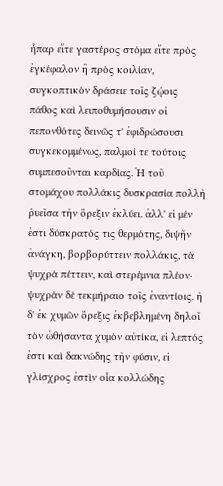ἧπαρ εἴτε γαστέρος στόμα εἴτε πρὸς ἐγκέφαλον ἢ πρὸς κοιλίαν, συγκοπτικὸν δράσειε τοῖς ζῴοις πάθος καὶ λειποθυμήσουσιν οἱ πεπονθότες δεινῶς τ' ἐφιδρώσουσι συγκεκομμένως, παλμοί τε τούτοις συμπεσοῦνται καρδίας. Ἡ τοῦ στομάχου πολλάκις δυσκρασία πολλὴ ῥυεῖσα τὴν ὄρεξιν ἐκλύει. ἀλλ' εἰ μέν ἐστι δύσκρατός τις θερμότης, διψῆν ἀνάγκη, βορβορύττειν πολλάκις, τὰ ψυχρὰ πέττειν, καὶ στερέμνια πλέον· ψυχρὰν δὲ τεκμήραιο τοῖς ἐναντίοις. ἡ δ' ἐκ χυμῶν ὄρεξις ἐκβεβλημένη δηλοῖ τὸν ὠθήσαντα χυμὸν αὐτίκα, εἰ λεπτός ἐστι καὶ δακνώδης τὴν φύσιν, εἰ γλίσχρος ἐστὶν οἷα κολλώδης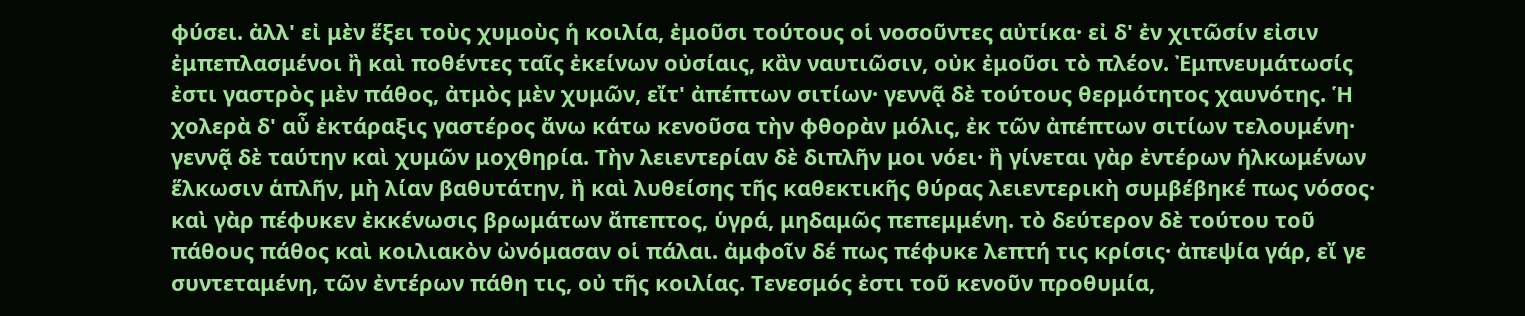φύσει. ἀλλ' εἰ μὲν ἕξει τοὺς χυμοὺς ἡ κοιλία, ἐμοῦσι τούτους οἱ νοσοῦντες αὐτίκα· εἰ δ' ἐν χιτῶσίν εἰσιν ἐμπεπλασμένοι ἢ καὶ ποθέντες ταῖς ἐκείνων οὐσίαις, κἂν ναυτιῶσιν, οὐκ ἐμοῦσι τὸ πλέον. Ἐμπνευμάτωσίς ἐστι γαστρὸς μὲν πάθος, ἀτμὸς μὲν χυμῶν, εἴτ' ἀπέπτων σιτίων· γεννᾷ δὲ τούτους θερμότητος χαυνότης. Ἡ χολερὰ δ' αὖ ἐκτάραξις γαστέρος ἄνω κάτω κενοῦσα τὴν φθορὰν μόλις, ἐκ τῶν ἀπέπτων σιτίων τελουμένη· γεννᾷ δὲ ταύτην καὶ χυμῶν μοχθηρία. Τὴν λειεντερίαν δὲ διπλῆν μοι νόει· ἢ γίνεται γὰρ ἐντέρων ἡλκωμένων ἕλκωσιν ἁπλῆν, μὴ λίαν βαθυτάτην, ἢ καὶ λυθείσης τῆς καθεκτικῆς θύρας λειεντερικὴ συμβέβηκέ πως νόσος· καὶ γὰρ πέφυκεν ἐκκένωσις βρωμάτων ἄπεπτος, ὑγρά, μηδαμῶς πεπεμμένη. τὸ δεύτερον δὲ τούτου τοῦ πάθους πάθος καὶ κοιλιακὸν ὠνόμασαν οἱ πάλαι. ἀμφοῖν δέ πως πέφυκε λεπτή τις κρίσις· ἀπεψία γάρ, εἴ γε συντεταμένη, τῶν ἐντέρων πάθη τις, οὐ τῆς κοιλίας. Τενεσμός ἐστι τοῦ κενοῦν προθυμία,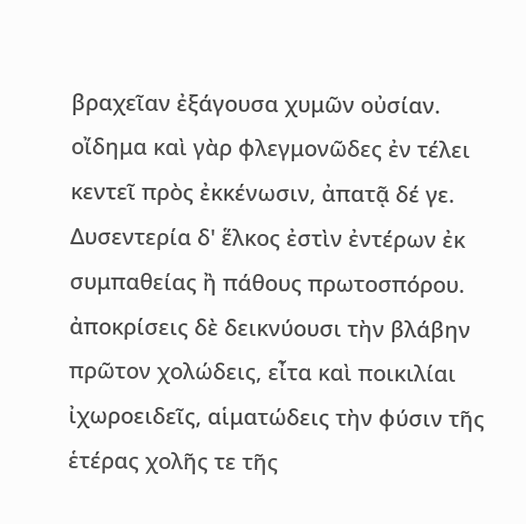βραχεῖαν ἐξάγουσα χυμῶν οὐσίαν. οἴδημα καὶ γὰρ φλεγμονῶδες ἐν τέλει κεντεῖ πρὸς ἐκκένωσιν, ἀπατᾷ δέ γε. Δυσεντερία δ' ἕλκος ἐστὶν ἐντέρων ἐκ συμπαθείας ἢ πάθους πρωτοσπόρου. ἀποκρίσεις δὲ δεικνύουσι τὴν βλάβην πρῶτον χολώδεις, εἶτα καὶ ποικιλίαι ἰχωροειδεῖς, αἱματώδεις τὴν φύσιν τῆς ἑτέρας χολῆς τε τῆς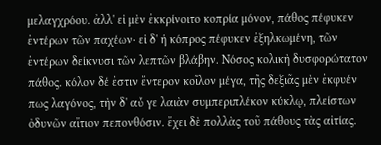μελαγχρόου. ἀλλ' εἰ μὲν ἐκκρίνοιτο κοπρία μόνον, πάθος πέφυκεν ἐντέρων τῶν παχέων· εἰ δ' ἡ κόπρος πέφυκεν ἐξηλκωμένη, τῶν ἐντέρων δείκνυσι τῶν λεπτῶν βλάβην. Νόσος κολικὴ δυσφορώτατον πάθος. κόλον δέ ἐστιν ἔντερον κοῖλον μέγα, τῆς δεξιᾶς μὲν ἐκφυέν πως λαγόνος, τὴν δ' αὖ γε λαιὰν συμπεριπλέκον κύκλῳ, πλείστων ὀδυνῶν αἴτιον πεπονθόσιν. ἔχει δὲ πολλὰς τοῦ πάθους τὰς αἰτίας.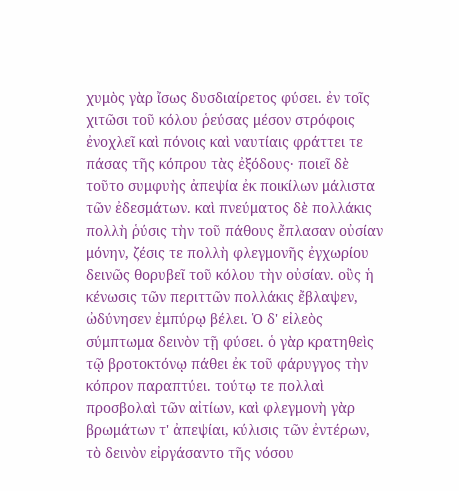χυμὸς γὰρ ἴσως δυσδιαίρετος φύσει. ἐν τοῖς χιτῶσι τοῦ κόλου ῥεύσας μέσον στρόφοις ἐνοχλεῖ καὶ πόνοις καὶ ναυτίαις φράττει τε πάσας τῆς κόπρου τὰς ἐξόδους· ποιεῖ δὲ τοῦτο συμφυὴς ἀπεψία ἐκ ποικίλων μάλιστα τῶν ἐδεσμάτων. καὶ πνεύματος δὲ πολλάκις πολλὴ ῥύσις τὴν τοῦ πάθους ἔπλασαν οὐσίαν μόνην, ζέσις τε πολλὴ φλεγμονῆς ἐγχωρίου δεινῶς θορυβεῖ τοῦ κόλου τὴν οὐσίαν. οὓς ἡ κένωσις τῶν περιττῶν πολλάκις ἔβλαψεν, ὠδύνησεν ἐμπύρῳ βέλει. Ὁ δ' εἰλεὸς σύμπτωμα δεινὸν τῇ φύσει. ὁ γὰρ κρατηθεὶς τῷ βροτοκτόνῳ πάθει ἐκ τοῦ φάρυγγος τὴν κόπρον παραπτύει. τούτῳ τε πολλαὶ προσβολαὶ τῶν αἰτίων, καὶ φλεγμονὴ γὰρ βρωμάτων τ' ἀπεψίαι, κύλισις τῶν ἐντέρων, τὸ δεινὸν εἰργάσαντο τῆς νόσου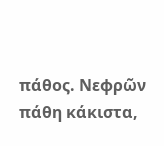πάθος. Νεφρῶν πάθη κάκιστα,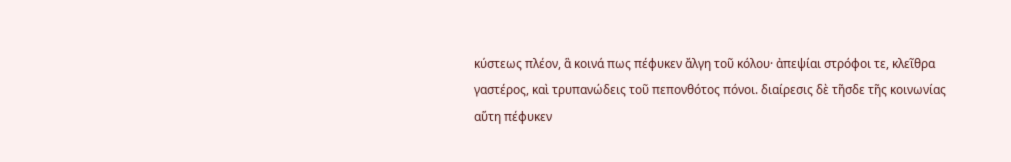κύστεως πλέον, ἃ κοινά πως πέφυκεν ἄλγη τοῦ κόλου· ἀπεψίαι στρόφοι τε, κλεῖθρα γαστέρος, καὶ τρυπανώδεις τοῦ πεπονθότος πόνοι. διαίρεσις δὲ τῆσδε τῆς κοινωνίας αὕτη πέφυκεν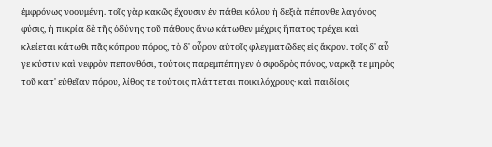ἐμφρόνως νοουμένη. τοῖς γὰρ κακῶς ἔχουσιν ἐν πάθει κόλου ἡ δεξιὰ πέπονθε λαγόνος φύσις, ἡ πικρία δὲ τῆς ὀδύνης τοῦ πάθους ἄνω κάτωθεν μέχρις ἥπατος τρέχει καὶ κλείεται κάτωθι πᾶς κόπρου πόρος, τὸ δ' οὖρον αὐτοῖς φλεγματῶδες εἰς ἄκρον. τοῖς δ' αὖ γε κύστιν καὶ νεφρὸν πεπονθόσι, τούτοις παρεμπέπηγεν ὁ σφοδρὸς πόνος, ναρκᾷ τε μηρὸς τοῦ κατ' εὐθεῖαν πόρου, λίθος τε τούτοις πλάττεται ποικιλόχρους· καὶ παιδίοις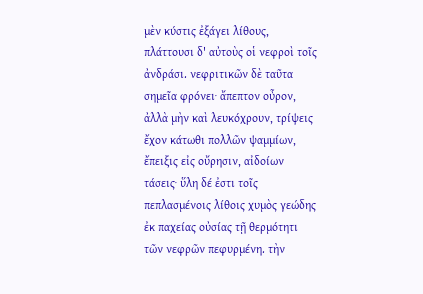μὲν κύστις ἐξάγει λίθους, πλάττουσι δ' αὐτοὺς οἱ νεφροὶ τοῖς ἀνδράσι. νεφριτικῶν δὲ ταῦτα σημεῖα φρόνει· ἄπεπτον οὖρον, ἀλλὰ μὴν καὶ λευκόχρουν, τρίψεις ἔχον κάτωθι πολλῶν ψαμμίων, ἔπειξις εἰς οὔρησιν, αἰδοίων τάσεις· ὕλη δέ ἐστι τοῖς πεπλασμένοις λίθοις χυμὸς γεώδης ἐκ παχείας οὐσίας τῇ θερμότητι τῶν νεφρῶν πεφυρμένη. τὴν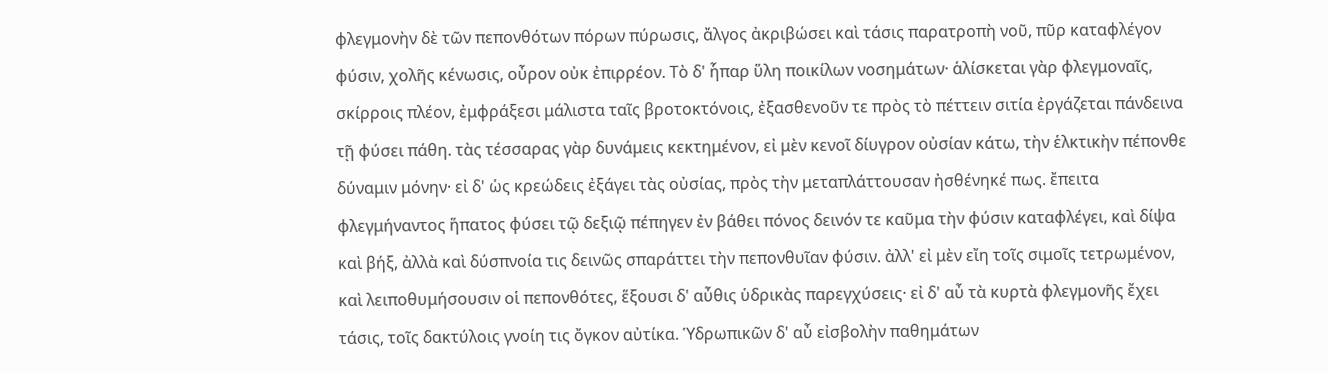φλεγμονὴν δὲ τῶν πεπονθότων πόρων πύρωσις, ἄλγος ἀκριβώσει καὶ τάσις παρατροπὴ νοῦ, πῦρ καταφλέγον φύσιν, χολῆς κένωσις, οὖρον οὐκ ἐπιρρέον. Τὸ δ' ἧπαρ ὕλη ποικίλων νοσημάτων· ἁλίσκεται γὰρ φλεγμοναῖς, σκίρροις πλέον, ἐμφράξεσι μάλιστα ταῖς βροτοκτόνοις, ἐξασθενοῦν τε πρὸς τὸ πέττειν σιτία ἐργάζεται πάνδεινα τῇ φύσει πάθη. τὰς τέσσαρας γὰρ δυνάμεις κεκτημένον, εἰ μὲν κενοῖ δίυγρον οὐσίαν κάτω, τὴν ἑλκτικὴν πέπονθε δύναμιν μόνην· εἰ δ' ὡς κρεώδεις ἐξάγει τὰς οὐσίας, πρὸς τὴν μεταπλάττουσαν ἠσθένηκέ πως. ἔπειτα φλεγμήναντος ἥπατος φύσει τῷ δεξιῷ πέπηγεν ἐν βάθει πόνος δεινόν τε καῦμα τὴν φύσιν καταφλέγει, καὶ δίψα καὶ βήξ, ἀλλὰ καὶ δύσπνοία τις δεινῶς σπαράττει τὴν πεπονθυῖαν φύσιν. ἀλλ' εἰ μὲν εἴη τοῖς σιμοῖς τετρωμένον, καὶ λειποθυμήσουσιν οἱ πεπονθότες, ἕξουσι δ' αὖθις ὑδρικὰς παρεγχύσεις· εἰ δ' αὖ τὰ κυρτὰ φλεγμονῆς ἔχει τάσις, τοῖς δακτύλοις γνοίη τις ὄγκον αὐτίκα. Ὑδρωπικῶν δ' αὖ εἰσβολὴν παθημάτων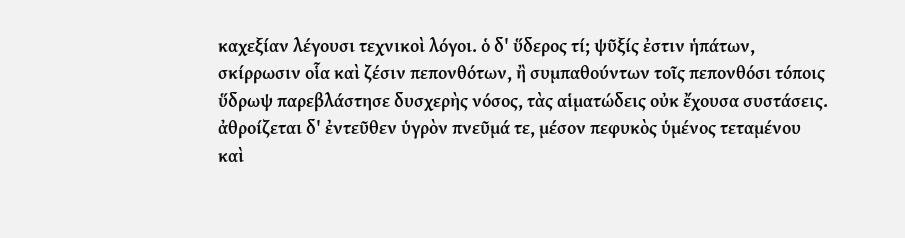καχεξίαν λέγουσι τεχνικοὶ λόγοι. ὁ δ' ὕδερος τί; ψῦξίς ἐστιν ἡπάτων, σκίρρωσιν οἷα καὶ ζέσιν πεπονθότων, ἢ συμπαθούντων τοῖς πεπονθόσι τόποις ὕδρωψ παρεβλάστησε δυσχερὴς νόσος, τὰς αἱματώδεις οὐκ ἔχουσα συστάσεις. ἀθροίζεται δ' ἐντεῦθεν ὑγρὸν πνεῦμά τε, μέσον πεφυκὸς ὑμένος τεταμένου καὶ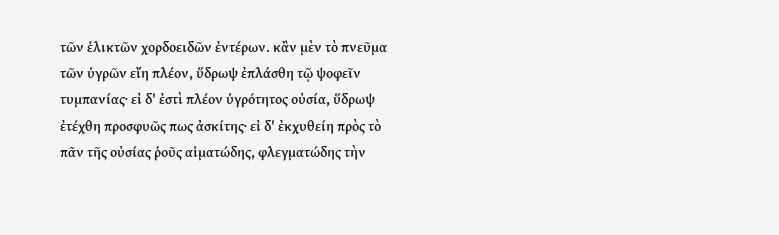τῶν ἑλικτῶν χορδοειδῶν ἐντέρων. κἂν μὲν τὸ πνεῦμα τῶν ὑγρῶν εἴη πλέον, ὕδρωψ ἐπλάσθη τῷ ψοφεῖν τυμπανίας· εἰ δ' ἐστὶ πλέον ὑγρότητος οὐσία, ὕδρωψ ἐτέχθη προσφυῶς πως ἀσκίτης· εἰ δ' ἐκχυθείη πρὸς τὸ πᾶν τῆς οὐσίας ῥοῦς αἱματώδης, φλεγματώδης τὴν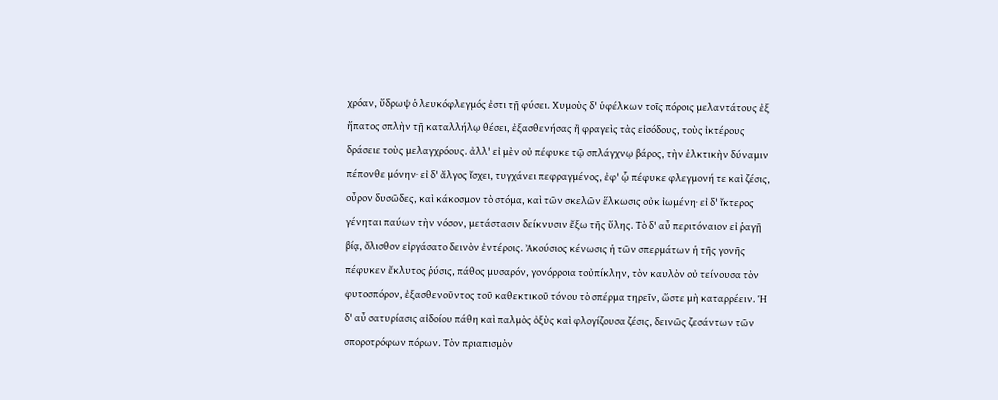χρόαν, ὕδρωψ ὁ λευκόφλεγμός ἐστι τῇ φύσει. Χυμοὺς δ' ὑφέλκων τοῖς πόροις μελαντάτους ἐξ ἥπατος σπλὴν τῇ καταλλήλῳ θέσει, ἐξασθενήσας ἢ φραγεὶς τὰς εἰσόδους, τοὺς ἰκτέρους δράσειε τοὺς μελαγχρόους. ἀλλ' εἰ μὲν οὐ πέφυκε τῷ σπλάγχνῳ βάρος, τὴν ἑλκτικὴν δύναμιν πέπονθε μόνην· εἰ δ' ἄλγος ἴσχει, τυγχάνει πεφραγμένος, ἐφ' ᾧ πέφυκε φλεγμονή τε καὶ ζέσις, οὖρον δυσῶδες, καὶ κάκοσμον τὸ στόμα, καὶ τῶν σκελῶν ἕλκωσις οὐκ ἰωμένη· εἰ δ' ἴκτερος γένηται παύων τὴν νόσον, μετάστασιν δείκνυσιν ἔξω τῆς ὕλης. Τὸ δ' αὖ περιτόναιον εἰ ῥαγῇ βίᾳ, ὄλισθον εἰργάσατο δεινὸν ἐντέροις. Ἀκούσιος κένωσις ἡ τῶν σπερμάτων ἡ τῆς γονῆς πέφυκεν ἔκλυτος ῥύσις, πάθος μυσαρόν, γονόρροια τοὐπίκλην, τὸν καυλὸν οὐ τείνουσα τὸν φυτοσπόρον, ἐξασθενοῦντος τοῦ καθεκτικοῦ τόνου τὸ σπέρμα τηρεῖν, ὥστε μὴ καταρρέειν. Ἡ δ' αὖ σατυρίασις αἰδοίου πάθη καὶ παλμὸς ὀξὺς καὶ φλογίζουσα ζέσις, δεινῶς ζεσάντων τῶν σποροτρόφων πόρων. Τὸν πριαπισμὸν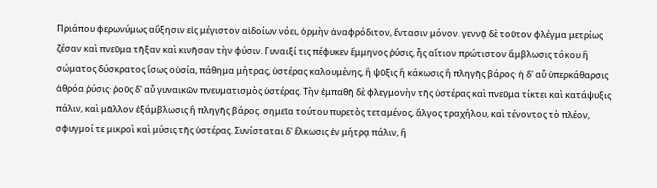Πριάπου φερωνύμως αὔξησιν εἰς μέγιστον αἰδοίων νόει, ὁρμὴν ἀναφρόδιτον, ἔντασιν μόνον. γεννᾷ δὲ τοῦτον φλέγμα μετρίως ζέσαν καὶ πνεῦμα τῆξαν καὶ κινῆσαν τὴν φύσιν. Γυναιξί τις πέφυκεν ἔμμηνος ῥύσις, ἧς αἴτιον πρώτιστον ἄμβλωσις τόκου ἢ σώματος δύσκρατος ἴσως οὐσία, πάθημα μήτρας, ὑστέρας καλουμένης, ἢ ψῦξις ἢ κάκωσις ἢ πληγῆς βάρος· ἡ δ' αὖ ὑπερκάθαρσις ἀθρόα ῥύσις· ῥοῦς δ' αὖ γυναικῶν πνευματισμὸς ὑστέρας. Τὴν ἐμπαθῆ δὲ φλεγμονὴν τῆς ὑστέρας καὶ πνεῦμα τίκτει καὶ κατάψυξις πάλιν, καὶ μᾶλλον ἐξάμβλωσις ἢ πληγῆς βάρος. σημεῖα τούτου πυρετὸς τεταμένος, ἄλγος τραχήλου, καὶ τένοντος τὸ πλέον, σφυγμοί τε μικροὶ καὶ μύσις τῆς ὑστέρας. Συνίσταται δ' ἕλκωσις ἐν μήτρᾳ πάλιν, ἢ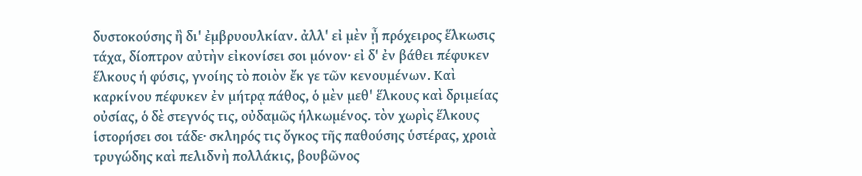δυστοκούσης ἢ δι' ἐμβρυουλκίαν. ἀλλ' εἰ μὲν ᾖ πρόχειρος ἕλκωσις τάχα, δίοπτρον αὐτὴν εἰκονίσει σοι μόνον· εἰ δ' ἐν βάθει πέφυκεν ἕλκους ἡ φύσις, γνοίης τὸ ποιὸν ἔκ γε τῶν κενουμένων. Καὶ καρκίνου πέφυκεν ἐν μήτρᾳ πάθος, ὁ μὲν μεθ' ἕλκους καὶ δριμείας οὐσίας, ὁ δὲ στεγνός τις, οὐδαμῶς ἡλκωμένος. τὸν χωρὶς ἕλκους ἱστορήσει σοι τάδε· σκληρός τις ὄγκος τῆς παθούσης ὑστέρας, χροιὰ τρυγώδης καὶ πελιδνὴ πολλάκις, βουβῶνος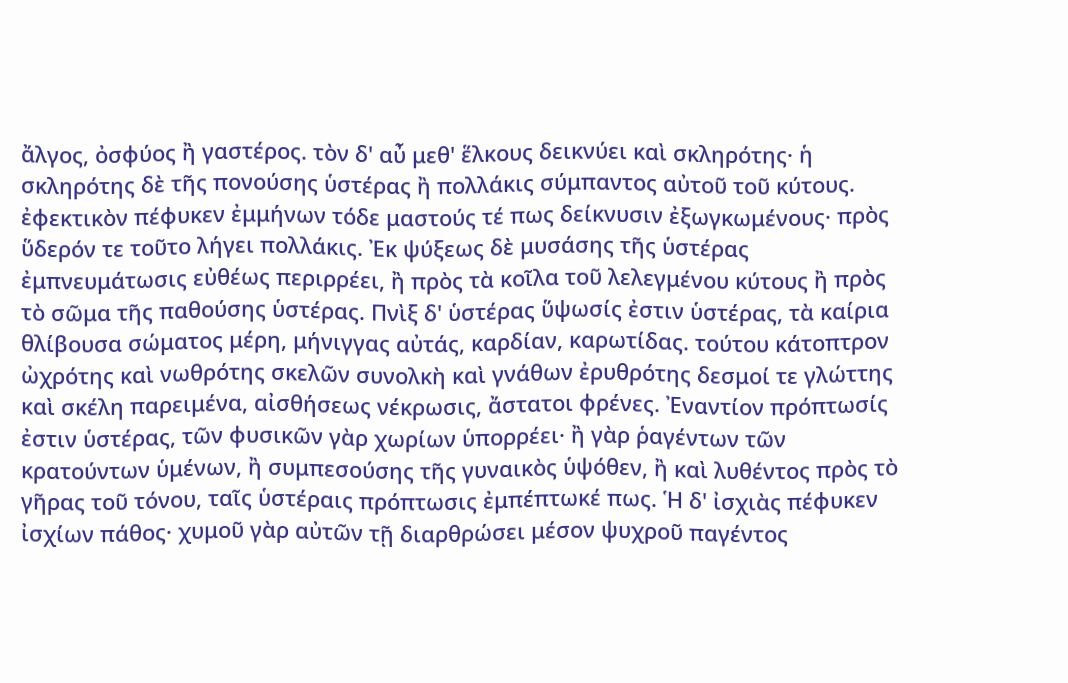ἄλγος, ὀσφύος ἢ γαστέρος. τὸν δ' αὖ μεθ' ἕλκους δεικνύει καὶ σκληρότης· ἡ σκληρότης δὲ τῆς πονούσης ὑστέρας ἢ πολλάκις σύμπαντος αὐτοῦ τοῦ κύτους. ἐφεκτικὸν πέφυκεν ἐμμήνων τόδε μαστούς τέ πως δείκνυσιν ἐξωγκωμένους· πρὸς ὕδερόν τε τοῦτο λήγει πολλάκις. Ἐκ ψύξεως δὲ μυσάσης τῆς ὑστέρας ἐμπνευμάτωσις εὐθέως περιρρέει, ἢ πρὸς τὰ κοῖλα τοῦ λελεγμένου κύτους ἢ πρὸς τὸ σῶμα τῆς παθούσης ὑστέρας. Πνὶξ δ' ὑστέρας ὕψωσίς ἐστιν ὑστέρας, τὰ καίρια θλίβουσα σώματος μέρη, μήνιγγας αὐτάς, καρδίαν, καρωτίδας. τούτου κάτοπτρον ὠχρότης καὶ νωθρότης σκελῶν συνολκὴ καὶ γνάθων ἐρυθρότης δεσμοί τε γλώττης καὶ σκέλη παρειμένα, αἰσθήσεως νέκρωσις, ἄστατοι φρένες. Ἐναντίον πρόπτωσίς ἐστιν ὑστέρας, τῶν φυσικῶν γὰρ χωρίων ὑπορρέει· ἢ γὰρ ῥαγέντων τῶν κρατούντων ὑμένων, ἢ συμπεσούσης τῆς γυναικὸς ὑψόθεν, ἢ καὶ λυθέντος πρὸς τὸ γῆρας τοῦ τόνου, ταῖς ὑστέραις πρόπτωσις ἐμπέπτωκέ πως. Ἡ δ' ἰσχιὰς πέφυκεν ἰσχίων πάθος· χυμοῦ γὰρ αὐτῶν τῇ διαρθρώσει μέσον ψυχροῦ παγέντος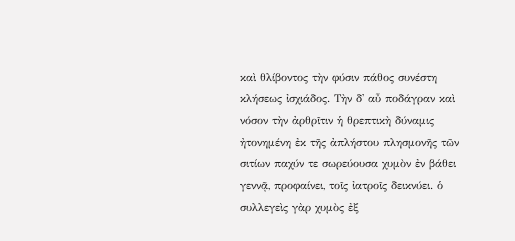καὶ θλίβοντος τὴν φύσιν πάθος συνέστη κλήσεως ἰσχιάδος. Τὴν δ' αὖ ποδάγραν καὶ νόσον τὴν ἀρθρῖτιν ἡ θρεπτικὴ δύναμις ἠτονημένη ἐκ τῆς ἀπλήστου πλησμονῆς τῶν σιτίων παχύν τε σωρεύουσα χυμὸν ἐν βάθει γεννᾷ, προφαίνει, τοῖς ἰατροῖς δεικνύει. ὁ συλλεγεὶς γὰρ χυμὸς ἐξ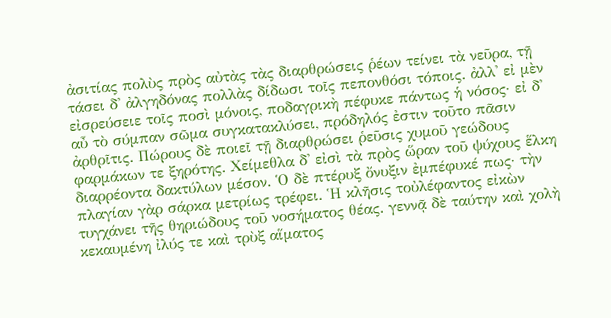ἀσιτίας πολὺς πρὸς αὐτὰς τὰς διαρθρώσεις ῥέων τείνει τὰ νεῦρα, τῇ τάσει δ' ἀλγηδόνας πολλὰς δίδωσι τοῖς πεπονθόσι τόποις. ἀλλ' εἰ μὲν εἰσρεύσειε τοῖς ποσὶ μόνοις, ποδαγρικὴ πέφυκε πάντως ἡ νόσος· εἰ δ' αὖ τὸ σύμπαν σῶμα συγκατακλύσει, πρόδηλός ἐστιν τοῦτο πᾶσιν ἀρθρῖτις. Πώρους δὲ ποιεῖ τῇ διαρθρώσει ῥεῦσις χυμοῦ γεώδους φαρμάκων τε ξηρότης. Χείμεθλα δ' εἰσὶ τὰ πρὸς ὥραν τοῦ ψύχους ἕλκη διαρρέοντα δακτύλων μέσον. Ὁ δὲ πτέρυξ ὄνυξιν ἐμπέφυκέ πως· τὴν πλαγίαν γὰρ σάρκα μετρίως τρέφει. Ἡ κλῆσις τοὐλέφαντος εἰκὼν τυγχάνει τῆς θηριώδους τοῦ νοσήματος θέας. γεννᾷ δὲ ταύτην καὶ χολὴ κεκαυμένη ἰλύς τε καὶ τρὺξ αἵματος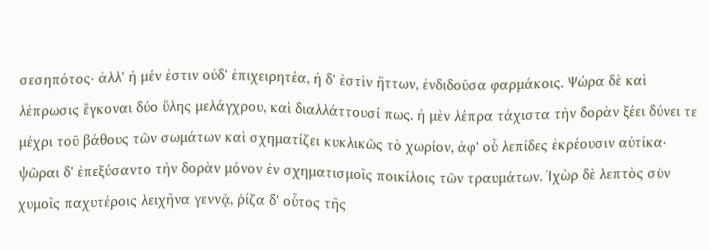σεσηπότος· ἀλλ' ἡ μέν ἐστιν οὐδ' ἐπιχειρητέα, ἡ δ' ἐστὶν ἥττων, ἐνδιδοῦσα φαρμάκοις. Ψώρα δὲ καὶ λέπρωσις ἔγκοναι δύο ὕλης μελάγχρου, καὶ διαλλάττουσί πως. ἡ μὲν λέπρα τάχιστα τὴν δορὰν ξέει δύνει τε μέχρι τοῦ βάθους τῶν σωμάτων καὶ σχηματίζει κυκλικῶς τὸ χωρίον, ἀφ' οὗ λεπίδες ἐκρέουσιν αὐτίκα· ψῶραι δ' ἐπεξύσαντο τὴν δορὰν μόνον ἐν σχηματισμοῖς ποικίλοις τῶν τραυμάτων. Ἰχὼρ δὲ λεπτὸς σὺν χυμοῖς παχυτέροις λειχῆνα γεννᾷ, ῥίζα δ' οὗτος τῆς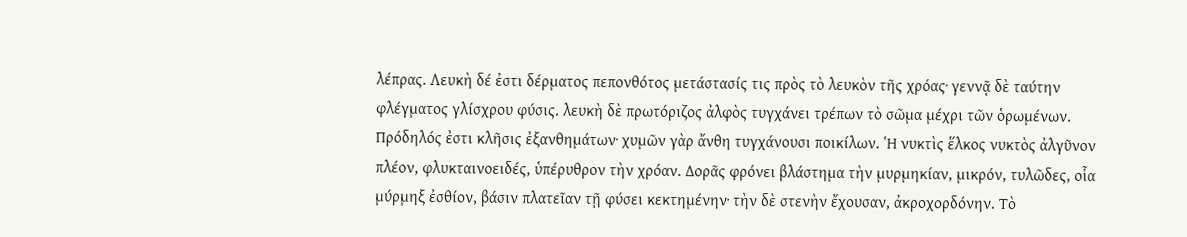λέπρας. Λευκὴ δέ ἐστι δέρματος πεπονθότος μετάστασίς τις πρὸς τὸ λευκὸν τῆς χρόας· γεννᾷ δὲ ταύτην φλέγματος γλίσχρου φύσις. λευκὴ δὲ πρωτόριζος ἀλφὸς τυγχάνει τρέπων τὸ σῶμα μέχρι τῶν ὁρωμένων. Πρόδηλός ἐστι κλῆσις ἐξανθημάτων· χυμῶν γὰρ ἄνθη τυγχάνουσι ποικίλων. Ἡ νυκτὶς ἕλκος νυκτὸς ἀλγῦνον πλέον, φλυκταινοειδές, ὑπέρυθρον τὴν χρόαν. Δορᾶς φρόνει βλάστημα τὴν μυρμηκίαν, μικρόν, τυλῶδες, οἷα μύρμηξ ἐσθίον, βάσιν πλατεῖαν τῇ φύσει κεκτημένην· τὴν δὲ στενὴν ἔχουσαν, ἀκροχορδόνην. Τὸ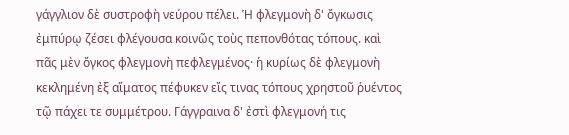γάγγλιον δὲ συστροφὴ νεύρου πέλει. Ἡ φλεγμονὴ δ' ὄγκωσις ἐμπύρῳ ζέσει φλέγουσα κοινῶς τοὺς πεπονθότας τόπους. καὶ πᾶς μὲν ὄγκος φλεγμονὴ πεφλεγμένος· ἡ κυρίως δὲ φλεγμονὴ κεκλημένη ἐξ αἵματος πέφυκεν εἴς τινας τόπους χρηστοῦ ῥυέντος τῷ πάχει τε συμμέτρου. Γάγγραινα δ' ἐστὶ φλεγμονή τις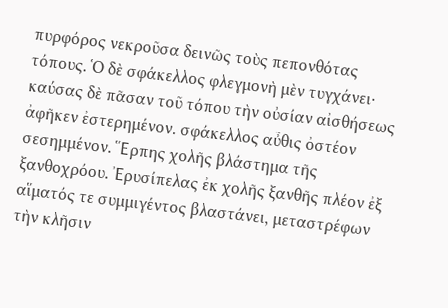πυρφόρος νεκροῦσα δεινῶς τοὺς πεπονθότας τόπους. Ὁ δὲ σφάκελλος φλεγμονὴ μὲν τυγχάνει· καύσας δὲ πᾶσαν τοῦ τόπου τὴν οὐσίαν αἰσθήσεως ἀφῆκεν ἐστερημένον. σφάκελλος αὖθις ὀστέον σεσημμένον. Ἕρπης χολῆς βλάστημα τῆς ξανθοχρόου. Ἐρυσίπελας ἐκ χολῆς ξανθῆς πλέον ἐξ αἵματός τε συμμιγέντος βλαστάνει, μεταστρέφων τὴν κλῆσιν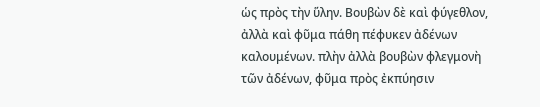ὡς πρὸς τὴν ὕλην. Βουβὼν δὲ καὶ φύγεθλον, ἀλλὰ καὶ φῦμα πάθη πέφυκεν ἀδένων καλουμένων. πλὴν ἀλλὰ βουβὼν φλεγμονὴ τῶν ἀδένων, φῦμα πρὸς ἐκπύησιν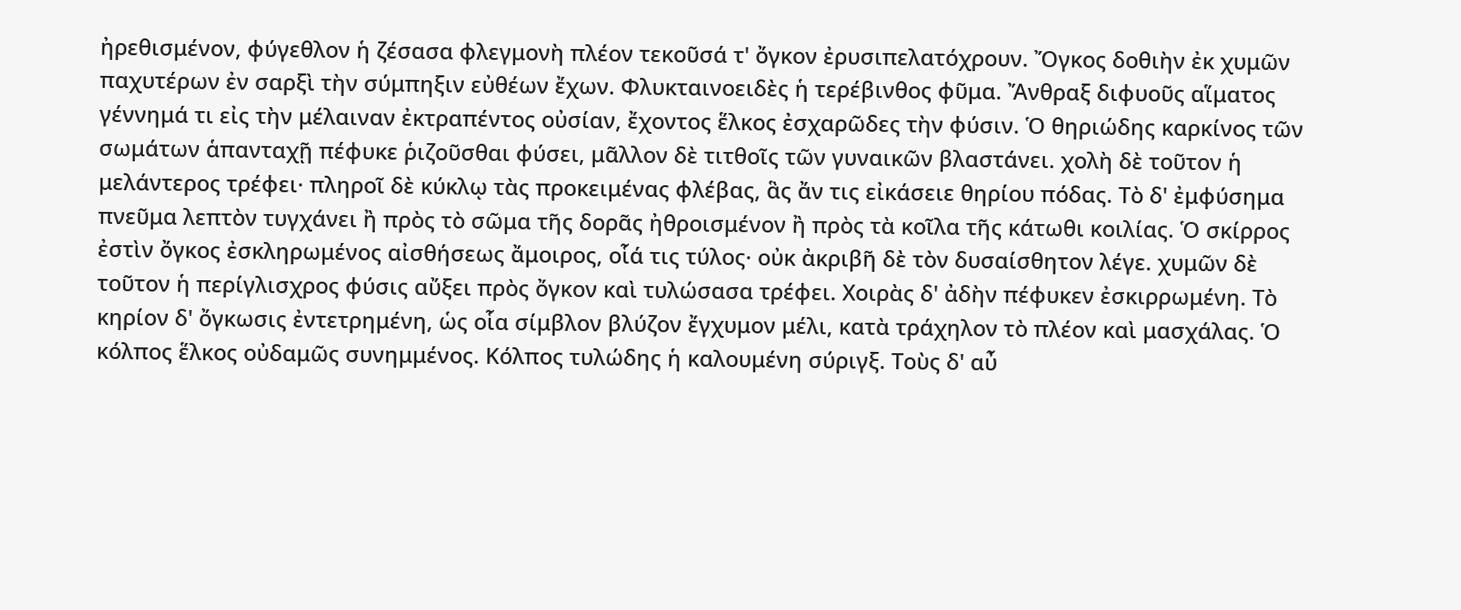ἠρεθισμένον, φύγεθλον ἡ ζέσασα φλεγμονὴ πλέον τεκοῦσά τ' ὄγκον ἐρυσιπελατόχρουν. Ὄγκος δοθιὴν ἐκ χυμῶν παχυτέρων ἐν σαρξὶ τὴν σύμπηξιν εὐθέων ἔχων. Φλυκταινοειδὲς ἡ τερέβινθος φῦμα. Ἄνθραξ διφυοῦς αἵματος γέννημά τι εἰς τὴν μέλαιναν ἐκτραπέντος οὐσίαν, ἔχοντος ἕλκος ἐσχαρῶδες τὴν φύσιν. Ὁ θηριώδης καρκίνος τῶν σωμάτων ἁπανταχῇ πέφυκε ῥιζοῦσθαι φύσει, μᾶλλον δὲ τιτθοῖς τῶν γυναικῶν βλαστάνει. χολὴ δὲ τοῦτον ἡ μελάντερος τρέφει· πληροῖ δὲ κύκλῳ τὰς προκειμένας φλέβας, ἃς ἄν τις εἰκάσειε θηρίου πόδας. Τὸ δ' ἐμφύσημα πνεῦμα λεπτὸν τυγχάνει ἢ πρὸς τὸ σῶμα τῆς δορᾶς ἠθροισμένον ἢ πρὸς τὰ κοῖλα τῆς κάτωθι κοιλίας. Ὁ σκίρρος ἐστὶν ὄγκος ἐσκληρωμένος αἰσθήσεως ἄμοιρος, οἷά τις τύλος· οὐκ ἀκριβῆ δὲ τὸν δυσαίσθητον λέγε. χυμῶν δὲ τοῦτον ἡ περίγλισχρος φύσις αὔξει πρὸς ὄγκον καὶ τυλώσασα τρέφει. Χοιρὰς δ' ἀδὴν πέφυκεν ἐσκιρρωμένη. Τὸ κηρίον δ' ὄγκωσις ἐντετρημένη, ὡς οἷα σίμβλον βλύζον ἔγχυμον μέλι, κατὰ τράχηλον τὸ πλέον καὶ μασχάλας. Ὁ κόλπος ἕλκος οὐδαμῶς συνημμένος. Κόλπος τυλώδης ἡ καλουμένη σύριγξ. Τοὺς δ' αὖ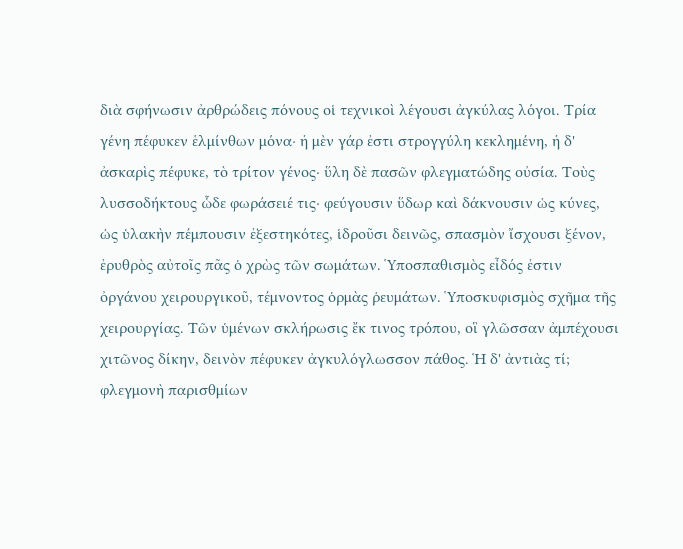διὰ σφήνωσιν ἀρθρώδεις πόνους οἱ τεχνικοὶ λέγουσι ἀγκύλας λόγοι. Τρία γένη πέφυκεν ἑλμίνθων μόνα· ἡ μὲν γάρ ἐστι στρογγύλη κεκλημένη, ἡ δ' ἀσκαρὶς πέφυκε, τὸ τρίτον γένος· ὕλη δὲ πασῶν φλεγματώδης οὐσία. Τοὺς λυσσοδήκτους ὧδε φωράσειέ τις· φεύγουσιν ὕδωρ καὶ δάκνουσιν ὡς κύνες, ὡς ὑλακὴν πέμπουσιν ἐξεστηκότες, ἱδροῦσι δεινῶς, σπασμὸν ἴσχουσι ξένον, ἐρυθρὸς αὐτοῖς πᾶς ὁ χρὼς τῶν σωμάτων. Ὑποσπαθισμὸς εἶδός ἐστιν ὀργάνου χειρουργικοῦ, τέμνοντος ὁρμὰς ῥευμάτων. Ὑποσκυφισμὸς σχῆμα τῆς χειρουργίας. Τῶν ὑμένων σκλήρωσις ἔκ τινος τρόπου, οἳ γλῶσσαν ἀμπέχουσι χιτῶνος δίκην, δεινὸν πέφυκεν ἀγκυλόγλωσσον πάθος. Ἡ δ' ἀντιὰς τί; φλεγμονὴ παρισθμίων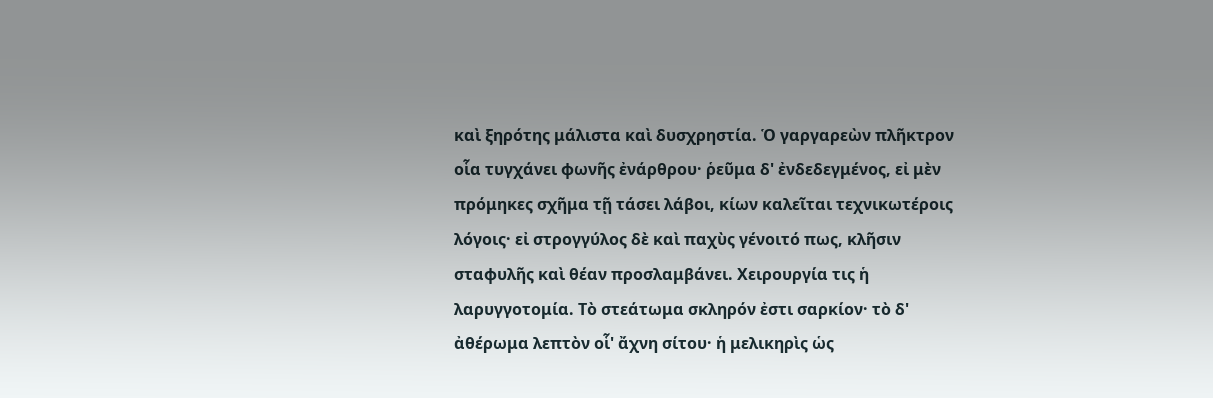καὶ ξηρότης μάλιστα καὶ δυσχρηστία. Ὁ γαργαρεὼν πλῆκτρον οἷα τυγχάνει φωνῆς ἐνάρθρου· ῥεῦμα δ' ἐνδεδεγμένος, εἰ μὲν πρόμηκες σχῆμα τῇ τάσει λάβοι, κίων καλεῖται τεχνικωτέροις λόγοις· εἰ στρογγύλος δὲ καὶ παχὺς γένοιτό πως, κλῆσιν σταφυλῆς καὶ θέαν προσλαμβάνει. Χειρουργία τις ἡ λαρυγγοτομία. Τὸ στεάτωμα σκληρόν ἐστι σαρκίον· τὸ δ' ἀθέρωμα λεπτὸν οἷ' ἄχνη σίτου· ἡ μελικηρὶς ὡς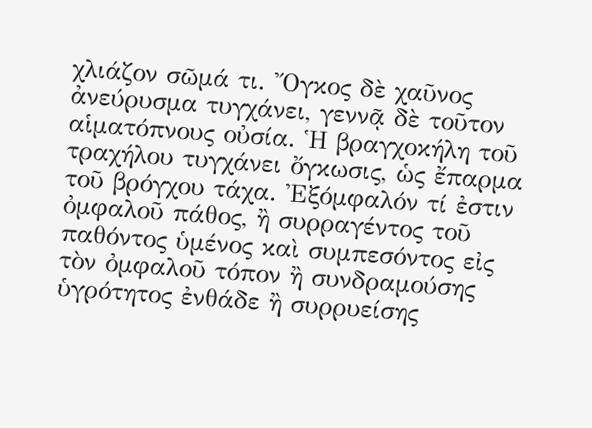χλιάζον σῶμά τι. Ὄγκος δὲ χαῦνος ἀνεύρυσμα τυγχάνει, γεννᾷ δὲ τοῦτον αἱματόπνους οὐσία. Ἡ βραγχοκήλη τοῦ τραχήλου τυγχάνει ὄγκωσις, ὡς ἔπαρμα τοῦ βρόγχου τάχα. Ἐξόμφαλόν τί ἐστιν ὀμφαλοῦ πάθος, ἢ συρραγέντος τοῦ παθόντος ὑμένος καὶ συμπεσόντος εἰς τὸν ὀμφαλοῦ τόπον ἢ συνδραμούσης ὑγρότητος ἐνθάδε ἢ συρρυείσης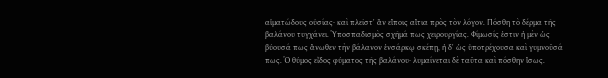αἱματώδους οὐσίας· καὶ πλεῖστ' ἂν εἴποις αἴτια πρὸς τὸν λόγον. Πόσθη τὸ δέρμα τῆς βαλάνου τυγχάνει. Ὑποσπαδισμὸς σχῆμά πως χειρουργίας. Φίμωσίς ἐστιν ἡ μὲν ὡς βύουσά πως ἄνωθεν τὴν βάλανον ἐνσάρκῳ σκέπῃ, ἡ δ' ὡς ὑποτρέχουσα καὶ γυμνοῦσά πως. Ὁ θύμος εἶδος φύματος τῆς βαλάνου· λυμαίνεται δὲ ταῦτα καὶ πόσθην ἴσως.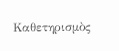Καθετηρισμὸς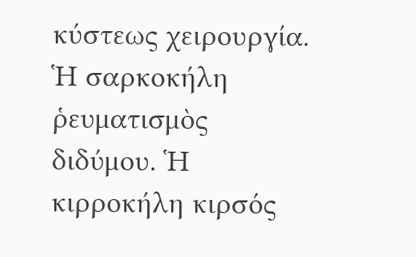κύστεως χειρουργία. Ἡ σαρκοκήλη ῥευματισμὸς διδύμου. Ἡ κιρροκήλη κιρσός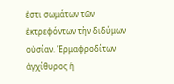ἐστι σωμάτων τῶν ἐκτρεφόντων τὴν διδύμων οὐσίαν. Ἑρμαφροδίτων ἀγχίθυρος ἡ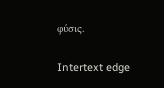φύσις.

Intertext edge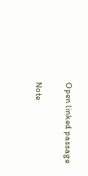Open linked passage

Note